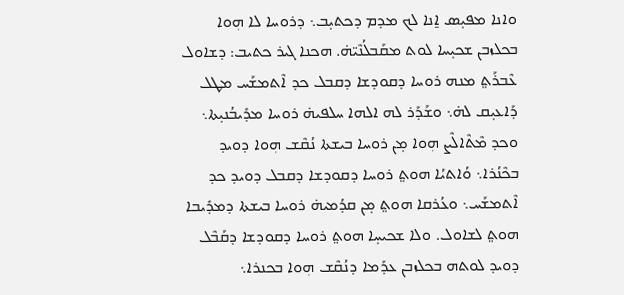ܘܐܢܐ ܡܦܝ̣ܣ ܐ̱ܢܐ ܠܟ ܡܕܡ ܕܟܬܝ̣ܒ܆ ܕܪܘܚܐ ܠܐ ܗ݂ܘܐ ܒܟܠܙܒܢ ܫܟܝ̣ܚܐ ܠܘܬ ܡܩܰܒܠܳܢܶܝ̈ܗ̇. ܗܟܢܐ ܓܝܪ ܟܬܝܒ: ܕܫܐܘܠ ܥܶܒܪܰܬ݀ ܡܢܗ ܪܘܚܐ ܕܩܘܕܫܐ ܕܩܒܠ ܟܕ ܐܶܬܡܫܰܚ ܡܛܠ ܕܰܐܥܝ̣ܩ ܠܗ̇܆ ܘܫܰܕܰܪ ܠܗ ܐܠܗܐ ܚܠܦܝܗ̇ ܪܘܚܐ ܡܕܺܝܒܳܢܝ̣ܬܐ܆ ܘܟܕ ܡܶܬܶܐܠܶܨ ܗ݂ܘܐ ܡ̣ܢ ܪܘܚܐ ܒܝܫܬܐ ܢܳܩܶܫ ܗ݂ܘܐ ܕܘܝܕ ܒܟܶܢܳܪܐ܆ ܘܳܐܬܝܳܐ ܗܘܬ݀ ܪܘܚܐ ܕܩܘܕܫܐ ܕܩܒܠ ܕܘܝܕ ܟܕ ܐܶܬܡܫܰܚ܆ ܘܥܳܪܩܐ ܗܘܬ݀ ܡ̣ܢ ܩܕܳܡܝܗ̇ ܪܘܚܐ ܒܝܫܬܐ ܕܡܕܺܝܒܐ ܗܘܬ݀ ܠܫܐܘܠ. ܘܠܐ ܫܟܝܚ̣ܐ ܗܘܬ݀ ܪܘܚܐ ܕܩܘܕܫܐ ܕܩܰܒܶܠ ܕܘܝܕ ܠܘܬܗ ܒܟܠܙܒܢ ܥܕܰܡܐ ܕܢܳܩܶܫ ܗ݂ܘܐ ܒܟܢܪܐ܆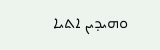ܘܗܝܕܝܢ ܐܬܝܐ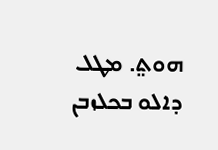ܗܘܬ݀. ܡܛܠ ܕܐܠܘ ܒܟܠܙܒܢ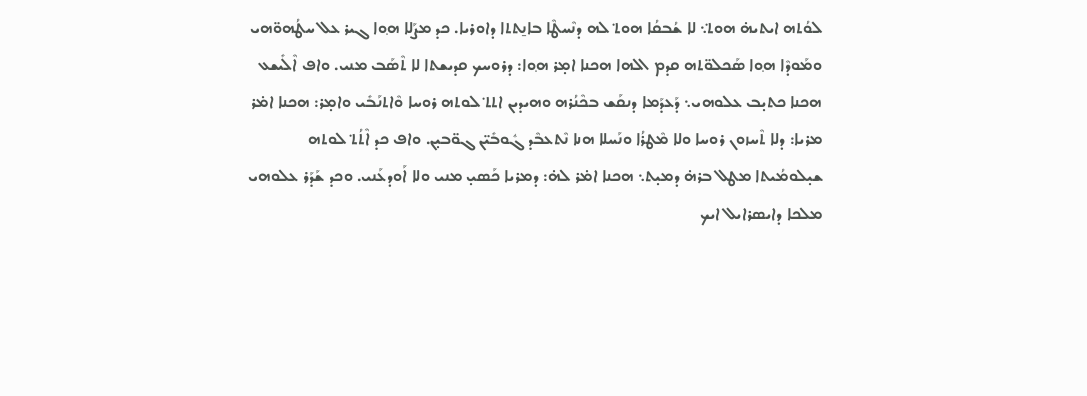ܠܘܳܬܗ ܐܝܬܝܗ̇ ܗܘܬ݀܆ ܠܐ ܫܳܒܩܳܐ ܗܘܬ݀ ܠܗ ܕܢܶܚܛܶܐ ܒܐܢ̱ܬܬܐ ܕܐܘܪܝܐ. ܟܕ ܡܨܰܠܐ ܗ݂ܘܐ ܓܝܪ ܥܠ ܚܛܳܗܘ̈ܗܝ ܘܡܰܘܕܶܐ ܗ݂ܘܐ ܣܰܟܠܘ̈ܬܗ ܩܕܡ ܐܠܗܐ ܗܟܢܐ ܐܡ̣ܪ ܗ݂ܘܐ: ܕܪܘܚܟ ܩܕܝܫܬܐ ܠܐ ܬܶܣܰܒ ܡܢܝ. ܘܐܦ ܐܶܠܺܝܫܥ ܗܟܢܐ ܟܬܝ̣ܒ ܥܠܘܗܝ܆ ܕܰܥܕܰܡܐ ܕܢܩܰܫ ܒܟܶܢܳܪܗ ܘܗܝܕܝܢ ܐܬܬ݀ ܠܘܬܗ ܪܘܚܐ ܘܶܐܬܢܰܒܺܝ ܘܐܡ̣ܪ: ܗܟܢܐ ܐܡ̇ܪ ܡܪܝܐ: ܕܠܐ ܬܶܚܙܘܢ ܪܘܚܐ ܘܠܐ ܡܶܛܪܳܐ ܘܢܰܚܠܐ ܗܢܐ ܢܶܬܥܒܶܕ ܓܽܘܒܺܝ̈ܢ ܓܘ̈ܒܝ̣ܢ. ܘܐܦ ܟܕ ܐܶܬܳܬ݀ ܠܘܬܗ ܫܝ̣ܠܘܡܳܝܬܐ ܡܛܠ ܒܪܗ̇ ܕܡܝ̣ܬ܆ ܗܟܢܐ ܐܡ̇ܪ ܠܗ̇: ܕܡܪܝܐ ܟܰܣܝ̣ ܡܢܝ ܘܠܐ ܐܰܘܕܥܰܢܝ. ܘܟܕ ܫܰܕܰܪ ܥܠܘܗܝ ܡܠܟܐ ܕܐܝܣܪܐܝܠ ܐܝܟ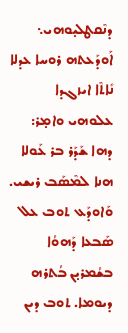ܕܢܶܩܛܠܝ̣ܘܗܝ܆ ܐܰܘܕܰܥܬܗ ܪܘܚܐ ܥܕܠܐ ܢܺܐܬܶܐ ܐܝܙܓܕܐ ܥܠܘܗܝ ܘܐܡ̣ܪ: ܕܗܐ ܫܰܕܰܪ ܒܪ ܥܰܘܠܐ ܗܢܐ ܠܡܶܣܰܒ ܪܝܫܝ. ܘܰܐܘܕܰܥ ܬܘܒ ܥܠ ܣܰܒܥܐ ܕܰܗܘܳܐ ܒܫܳܡܪܝ̣ܢ ܒܳܬܪܗ ܕܝܘܡܐ. ܬܘܒ ܕܝܢ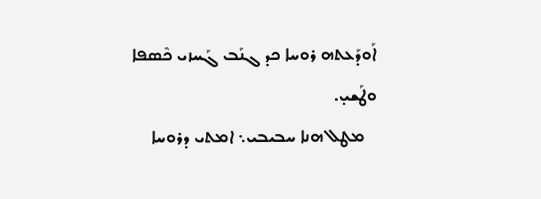ܐܰܘܕܰܥܬܗ ܪܘܚܐ ܟܕ ܓܢܰܒ ܓܰܚܙܝ ܟܶܣܦܐ ܘܛܰܫܝ̣.
   ܡܛܠ ܗܢܐ ܚܒܝܒܝ܆ ܐܡܬܝ ܕܪܘܚܐ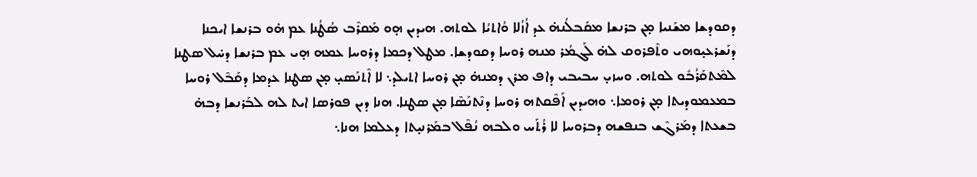ܕܩܘܕܫܐ ܡܫܰܢܝܐ ܡ̣ܢ ܒܪܢܫܐ ܡܩܰܒܠܳܢܗ̇ ܥܕ ܐܳܙܳܠܐ ܘܳܐܬܝܳܐ ܠܘܬܗ. ܗܝܕܝܢ ܗ̣ܘ ܡܰܩܪܶܒ ܣܳܛܳܢܐ ܥܡ ܗ̇ܘ ܒܪܢܫܐ ܐܝܟܢܐ ܕܢܰܫܪܥܝ̣ܘܗܝ ܘܬܶܦܪܘܩ ܠܗ̇ ܠܰܓܡܳܪ ܡܢܗ ܪܘܚܐ ܕܩܘܕܫܐ. ܡܛܠ ܕܟܡܐ ܕܪܘܚܐ ܥܡܗ ܗ̣ܝ ܥܡ ܒܪܢܫܐ ܕܚ̇ܠ ܣܛܢܐ ܠܡܶܬܩܰܪܳܒܽܘ ܠܘܬܗ. ܘܚܙܝ̣ ܚܒܝܒܝ ܕܐܦ ܡܪܢ ܕܡܢܗ̇ ܡ̣ܢ ܪܘܚܐ ܐܬܝܠܕ܆ ܠܐ ܐܶܬܢܰܣܝ̣ ܡ̣ܢ ܣܛܢܐ ܥܕܡܐ ܕܩܰܒܶܠ ܪܘܚܐ ܒܡܥܡܘܕܝܬܐ ܡ̣ܢ ܪܘܡܐ܆ ܘܗܝܕܝܢ ܐܰܦܶܩܬܗ ܪܘܚܐ ܕܢܶܬܢܰܣܶܐ ܡ̣ܢ ܣܛܢܐ. ܗܢܐ ܕܝܢ ܦܘܪܣܐ ܐܝܬ ܠܗ ܠܒܰܪܢܫܐ ܕܒܗ̇ ܒܫܥܬܐ ܕܡܰܪܓܶܫ ܒܢܦܫܗ ܕܒܪܘܚܐ ܠܐ ܪܳܬܰܚ ܘܠܒܗ ܢܳܦܶܠ ܒܡܰܪܢܝ̣ܬܐ ܕܥܠܡܐ ܗܢܐ܆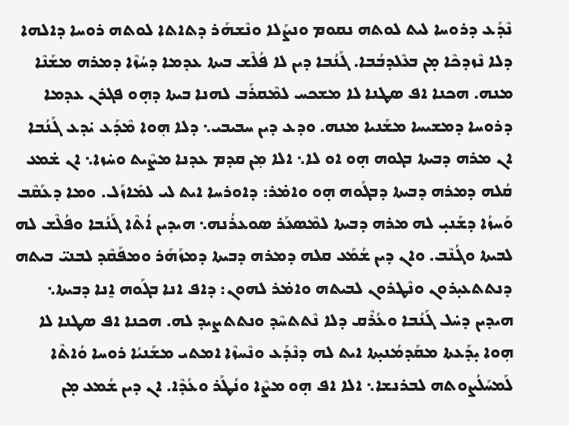ܢܶܕܰܥ ܕܪܘܚܐ ܠܝܬ ܠܘܬܗ ܢܩܘܡ ܘܢܨܰܠܐ ܘܢܶܫܗܰܪ ܕܬܐܬܐ ܠܘܬܗ ܪܘܚܐ ܕܐܠܗܐ ܕܠܐ ܢܶܙܕܟܶܐ ܡ̣ܢ ܒܥܶܠܕܒܳܒܐ. ܓܰܢܳܒܐ ܕܝܢ ܠܐ ܦܳܠܶܫ ܒܝܬܐ ܥܕܡܐ ܕܚܳܙܶܐ ܕܡܪܗ ܡܫܰܢܶܐ ܡܢܗ. ܗܟܢܐ ܐܦ ܣܛܢܐ ܠܐ ܡܫܟܚ ܠܡܶܩܪܰܒ ܠܗܢܐ ܒܝܬܐ ܕܗ̣ܘ ܦܓܪܢ ܥܕܡܐ ܕܪܘܚܐ ܕܡܫܝܚܐ ܡܫܰܢܝܐ ܡܢܗ. ܘܕܥ ܕܝܢ ܚܒܝܒܝ܆ ܕܠܐ ܗ݂ܘܐ ܡܶܕܰܥ ܝ̇ܕܥ ܓܰܢܳܒܐ ܐܢ ܡܪܗ ܕܒܝܬܐ ܒܓܘܗ ܗ̣ܘ ܐܘ ܠܐ܆ ܐܠܐ ܡ݂ܢ ܩܕܡ ܥܕܢܐ ܡܨܶܝܬ ܘܚ̇ܙܐ܆ ܐܢ ܫ̇ܡܥ ܩܳܠܗ ܕܡܪܗ ܕܒܝܬܐ ܕܒܓܰܘܗ ܗ̣ܘ ܘܐܡ̇ܪ: ܕܐܘܪܚܐ ܐܝܬ ܠܝ ܠܡܺܐܙܰܠ. ܘܡܐ ܕܥܰܩܶܒ ܘܰܚܙܳܐ ܕܫܰܢܝ̣ ܠܗ ܡܪܗ ܕܒܝܬܐ ܠܡܶܣܥܰܪ ܣܘܥܪܳܢܗ܆ ܗܝܕܝܢ ܐܳܬܶܐ ܓܰܢܳܒܐ ܘܦܳܠܶܫ ܠܗ ܠܒܝܬܐ ܘܓܳܢܶܒ. ܘܐܢ ܕܝܢ ܫܳܡܰܥ ܩܠܗ ܕܡܪܗ ܕܒܝܬܐ ܕܡܙܰܗܰܪ ܘܡܦܰܩܶܕ ܠܒܢܝ̈ ܒܝܬܗ ܕܢܬܬܥܝ̣ܪܘܢ ܘܢܶܛܪܘܢ ܠܒܝܬܗ ܘܐܡ̇ܪ ܠܗܘܢ: ܕܐܦ ܐܢܐ ܒܓܰܘܗ ܐ̱ܢܐ ܕܒܝܬܐ܆ ܗܝܕܝܢ ܕܚ̇ܠ ܓܰܢܳܒܐ ܘܥܳܪܶܩ ܕܠܐ ܢܶܬܬܚܶܕ ܘܢܬܬܨܝܕ ܠܗ. ܗܟܢܐ ܐܦ ܣܛܢܐ ܠܐ ܗ݂ܘܐ ܝ̣ܕܰܥܬܐ ܡܩܰܕܡܳܢܝ̣ܬܐ ܐܝܬ ܠܗ ܕܢܶܕܰܥ ܘܢܶܚܙܶܐ ܐܡܬܝ ܡܫܰܢܝܳܐ ܪܘܚܐ ܘܳܐܬܶܐ ܠܰܡܚܰܠܳܨܘܬܗ ܠܒܪܢܫܐ܆ ܐܠܐ ܐܦ ܗ̣ܘ ܡܨܶܐ ܘܢܳܛܰܪ ܘܥܳܕܶܐ. ܐܢ ܕܝܢ ܫܳܡܥ ܡ̣ܢ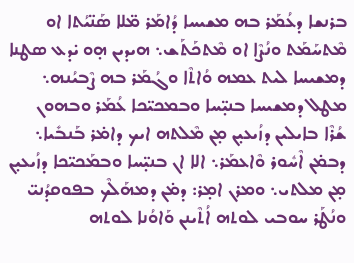ܒܪܢܫܐ ܕܥܳܡܰܪ ܒܗ ܡܫܝܚܐ ܕܳܐܡܰܪ ܡ̈ܠܐ ܣܰܢ̈ܝܳܬܐ ܐܘ ܡܶܬܚܰܡܰܬ ܘܢܳܨܶܐ ܐܘ ܡܶܬܟܰܬܰܫ܆ ܗܝܕܝܢ ܗ̣ܘ ܝ̇ܕܥ ܣܛܢܐ ܕܡܫܝܚܐ ܠܝܬ ܥܡܗ ܘܳܐܬܶܐ ܘܓܳܡܰܪ ܒܗ ܨܶܒܝܳܢܗ܆ ܡܛܠ ܕܡܫܝܚܐ ܒܢܝ̣̈ܚܐ ܘܒܡܟܝ̈ܟܐ ܥܳܡܰܪ ܘܒܗܘܢ ܫܳܪܶܐ ܒܐܝܠܝܢ ܕܙܳܝܥܝ̣ܢ ܡ̣ܢ ܡܶܠܬܗ ܐܝܟ ܕܐܡ̇ܪ ܒܰܢܒܺܝܐ܆ ܕܒܡ̇ܢ ܐܶܚܽܘܪ ܘܶܐܥܡܰܪ܆ ܐܠܐ ܐܢ ܒܢܝ̣̈ܚܐ ܘܒܡܰܟܝ̈ܟܐ ܕܙܳܝܥܝ̣ܢ ܡ̣ܢ ܡܠܬܝ܆ ܘܡܪܢ ܐܡ̣ܪ: ܕܡ̇ܢ ܕܡܗܰܠܶܟ ܒܦܘܩܕܳܢܝ̈ ܘܢܳܛܰܪ ܚܘܒܝ ܠܘܬܗ ܐܳܬܶܝܢܢ ܘܰܐܘܳܢܐ ܠܘܬܗ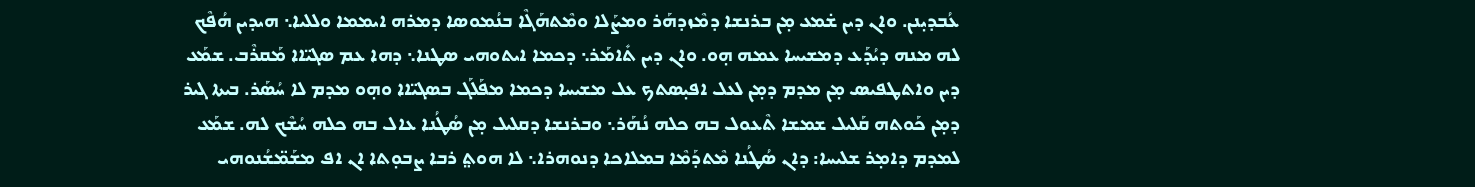ܥܳܒܕܝ̣ܢܢ. ܘܐܢ ܕܝܢ ܫ̇ܡܥ ܡ̣ܢ ܒܪܢܫܐ ܕܡܶܙܕܗܰܪ ܘܡܨܰܠܐ ܘܡܶܬܗܰܓܶܐ ܒܢܳܡܘܣܐ ܕܡܪܗ ܐܝܡܡܐ ܘܠܠܝܐ܆ ܗܝܕܝܢ ܗܳܦܶܟ ܠܗ ܡܢܗ ܕܝܳܕܰܥ ܕܡܫܝܚܐ ܥܡܗ ܗ̣ܘ. ܘܐܢ ܕܝܢ ܬܺܐܡܰܪ܆ ܕܟܡܐ ܐܝܬܘܗܝ ܣܛܢܐ܆ ܕܗܐ ܥܡ ܣܓܝ̈ܐܐ ܡܰܩܪܶܒ. ܫܡܰܥ ܕܝܢ ܘܐܬܛܦܝܣ ܡ̣ܢ ܡܕܡ ܕܡ̣ܢ ܠܥܠ ܐܦܝ̣ܣܬܟ ܥܠ ܡܫܝܚܐ ܕܟܡܐ ܡܦܰܠܰܓ ܒܣܓܝ̈ܐܐ ܘܗ̣ܘ ܡܕܡ ܠܐ ܚܳܣܰܪ. ܒܝܬܐ ܓܝܪ ܕܡ̣ܢ ܟܰܘܬܗ ܩܰܠܝܠ ܫܡܫܐ ܬܶܥܘܠ ܒܗ ܟܠܗ ܢܳܗܰܪ܆ ܘܒܪܢܫܐ ܕܩܠܝܠ ܡ̣ܢ ܣܳܛܳܢܐ ܥܐܠ ܒܗ ܟܠܗ ܚܳܫܶܟ ܠܗ. ܫܡܰܥ ܠܡܕܡ ܕܐܡ̣ܪ ܫܠܝܚܐ: ܕܐܢ ܣܳܛܳܢܐ ܡܶܬܕܰܡܶܐ ܒܡܠܐܟܐ ܕܢܘܗܪܐ܆ ܠܐ ܗܘܬ݀ ܪܒܐ ܨܒܘ̣ܬܐ ܐܢ ܐܦ ܡܫܰܡ̈ܫܳܢܘܗܝ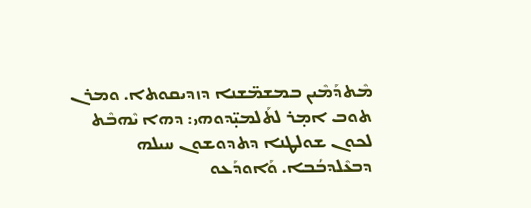ܡܶܬܕܰܡܶܝܢ ܒܡܫܡ̈ܫܢܐ ܕܙܕܝܩܘܬܐ. ܘܡܪܢ ܬܘܒ ܐܡ̣ܪ ܠܬܰܠܡܝ̣̈ܕܘܗܝ: ܕܗܐ ܝܶܗܒܶܬ ܠܟܘܢ ܫܘܠܛܢܐ ܕܬܕܘܫܘܢ ܚܝܠܗ ܕܒܥܶܠܕܒܳܒܐ. ܘܰܐܘܕܰܥܘ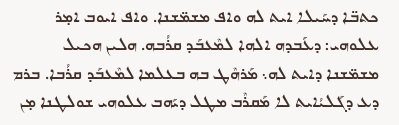ܟܬܒ̈ܐ ܕܚܰܝܠܐ ܐܝܬ ܠܗ ܘܐܦ ܡܫܡ̈ܫܢܐ. ܘܐܦ ܐܝܘܒ ܐܡ̣ܪ ܥܠܘܗܝ: ܕܥܰܒܕܗ ܐܠܗܐ ܠܡܶܥܒܰܕ ܩܪܳܒܗ. ܗܠܝܢ ܗܟܝܠ ܡܫܡ̈ܫܢܐ ܕܐܝܬ ܠܗ܆ ܡܰܪܗܶܛ ܒܗ ܒܥܠܡܐ ܠܡܶܥܒܰܕ ܩܪܳܒܐ. ܒܪܡ ܕܥ ܕܓܰܠܝܳܐܝܬ ܠܐ ܡܰܩܪܶܒ ܡܛܠ ܕܝܰܗܒ ܥܠܘܗܝ ܫܘܠܛܢܐ ܡ̣ܢ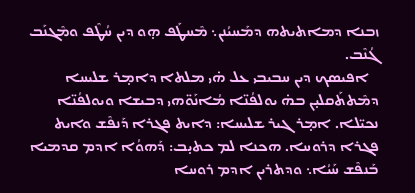ܙܒܢܐ ܕܡܐܬܝܬܗ ܕܡܰܚܝܳܢܢ܆ ܡܶܚܛܰܦ ܗ̣ܘ ܕܝܢ ܚܳܛܶܦ ܘܡܶܓܢܰܒ ܓܳܢܶܒ.
   ܐܦܝܣܟ ܕܝܢ ܚܒܝܒܝ ܥܠ ܗ̇ܝ ܡܠܬܐ ܕܐܡ̣ܪ ܫܠܝܚܐ ܕܡܶܬܬܰܩܠܝ̣ܢ ܒܗ̇ ܝܘܠܦܳܢ̈ܐ ܡܳܐܢܰܘ̈ܗܝ ܕܒܝܫܐ ܘܝܘܠܦܳܢ̈ܐ ܢܟܝ̈ܠܐ. ܐܡ̣ܪ ܓܝܪ ܫܠܝܚܐ: ܕܐܝܬ ܦܓܪܐ ܕܰܢܦܶܫ ܘܐܝܬ ܦܓܪܐ ܕܪܘܚܐ. ܗܟܢܐ ܠܡ ܟܬܝ̣ܒ: ܕܰܗܘܳܐ ܐܕܡ ܩܕܡܝܐ ܒܰܢܦܶܫ ܚܰܝܳܐ܆ ܘܕܬܪܝܢ ܐܕܡ ܪܘܚܐ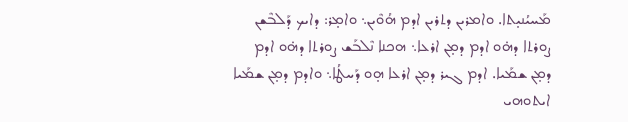ܡܰܚܝܳܢܝ̣ܬܐ. ܘܐܡܪܝܢ ܕܬܪܝܢ ܐܕܡ ܗܳܘܶܝܢ܆ ܘܐܡ̣ܪ: ܕܐܝܟ ܕܰܠܒܶܫܢ ܨܘܪܬܐ ܕܗ̇ܘ ܐܕܡ ܕܡ̣ܢ ܐܪܥܐ܆ ܗܟܢܐ ܢܶܠܒܰܫ ܨܘܪܬܐ ܕܗ̇ܘ ܐܕܡ ܕܡ̣ܢ ܫܡܰܝܐ. ܐܕܡ ܓܝܪ ܕܡ̣ܢ ܐܪܥܐ ܗ̣ܘ ܕܰܚܛܳܐ܆ ܘܐܕܡ ܕܡ̣ܢ ܫܡܰܝܐ ܐܝܬܘܗܝ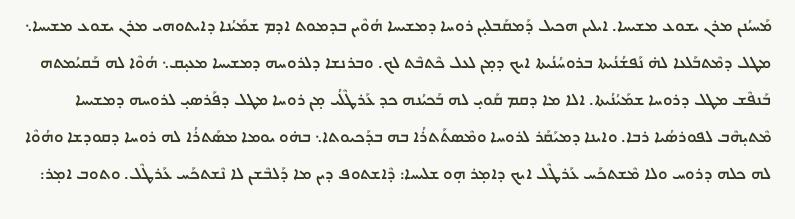ܡܰܚܝܳܢܢ ܡܪܢ ܝܫܘܥ ܡܫܝܚܐ. ܐܝܠܝܢ ܗܟܝܠ ܕܰܡܩܰܒܠܝ̣ܢ ܪܘܚܐ ܕܡܫܝܚܐ ܗܳܘܶܝܢ ܒܕܡܘܬ ܐܕܡ ܫܡܰܝܳܢܐ ܕܐܝܬܘܗܝ ܡܪܢ ܝܫܘܥ ܡܫܝܚܐ܆ ܡܛܠ ܕܡܶܬܒܰܠܥܐ ܠܗ̇ ܢܰܦܫܳܢܳܝܬܐ ܒܪܘܚܳܢܳܝܬܐ ܐܝܟ ܕܡ̣ܢ ܠܥܠ ܟܶܬܒܶܬ ܠܟ. ܘܒܪܢܫܐ ܕܠܪܘܚܗ ܕܡܫܝܚܐ ܡܥܝ̣ܩ܆ ܗܳܘܶܐ ܠܗ ܒܰܩܝܳܡܬܗ ܒܰܢܦܶܫ ܡܛܠ ܕܪܘܚܐ ܫܡܰܝܳܢܳܝܬܐ. ܐܠܐ ܡܐ ܕܩܡ ܩܰܘܝ̣ ܠܗ ܒܰܟܝܳܢܗ ܟܕ ܥܰܪܛܶܠܳܝ ܡ̣ܢ ܪܘܚܐ ܡܛܠ ܕܦܰܪܣܝ̣ ܠܪܘܚܗ ܕܡܫܝܚܐ ܡܶܬܝ̣ܗܶܒ ܠܦܘܪܣܳܝܐ ܪܒܐ. ܘܐܝܢܐ ܕܡܝܰܩܰܪ ܠܪܘܚܐ ܘܡܶܣܬܰܬܪܳܐ ܒܗ ܒܕܰܟܝܘܬܐ܆ ܒܗ̇ܘ ܝܘܡܐ ܡܣܰܬܪܳܐ ܠܗ ܪܘܚܐ ܕܩܘܕܫܐ ܘܗܳܘܶܐ ܠܗ ܟܠܗ ܕܪܘܚ ܘܠܐ ܡܶܫܬܟܰܚ ܥܰܪܛܶܠ ܐܝܟ ܕܐܡ̣ܪ ܗ̣ܘ ܫܠܝܚܐ: ܕܶܐܫܬܘܦ ܕܝܢ ܡܐ ܕܰܠܒܶܫܢ ܠܐ ܢܶܫܬܟܰܚ ܥܰܪܛܶܠ. ܘܬܘܒ ܐܡ̣ܪ: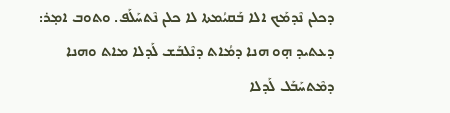ܕܟܠܢ ܢܶܕܡܰܟ ܐܠܐ ܒܰܩܝܳܡܬܐ ܠܐ ܟܠܢ ܢܶܬܚܰܠܰܦ. ܘܬܘܒ ܐܡ̣ܪ: ܕܥܬܝܕ ܗ̣ܘ ܗܢܐ ܕܡܳܐܬ ܕܢܶܠܒܰܫ ܠܰܕܠܐ ܡܐܬ ܘܗܢܐ ܕܡܶܬܚܰܒܰܠ ܠܰܕܠܐ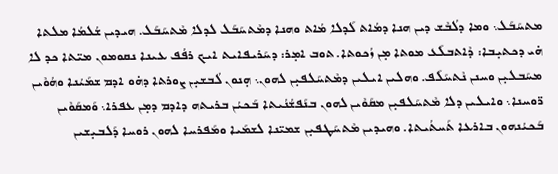ܡܬܚܰܒܰܠ܆ ܘܡܐ ܕܠܳܒܶܫ ܕܝܢ ܗܢܐ ܕܡܳܐܬ ܠܰܕܠܐ ܡܳܐܬ ܘܗܢܐ ܕܡܶܬܚܰܒܰܠ ܠܕܠܐ ܡܶܬܚܰܒܰܠ. ܗܝܕܝܢ ܫܳܠܡܳܐ ܡܠܬܐ ܗ̇ܝ ܕܟܬܝ̣ܒܐ: ܕܶܐܬܒܠܰܥ ܡܘܬܐ ܡ̣ܢ ܙܳܟܘܬܐ. ܬܘܒ ܐܡ̣ܪ: ܕܚܰܪܝܦܐܝܬ ܐܝܟ ܪܦܳܦ ܥܝܢܐ ܢܩܘܡܘܢ ܡܝ̈ܬܐ ܟܕ ܠܐ ܡܚܰܒܠܝ̣ܢ ܘܚܢܢ ܢܶܬܚܰܠܰܦ. ܘܗܠܝܢ ܐܝܠܝܢ ܕܡܶܬܚܰܠܦܝ̣ܢ ܠܗܘܢ܆ ܗ̣ܢܘܢ ܠܳܒܫܝ̣ܢ ܨܘܪܬܐ ܕܗ̇ܘ ܐܕܡ ܫܡܰܝܳܢܐ ܘܗܳܘܶܝܢ ܪ̈ܘܚܢܐ܆ ܘܐܝܠܝܢ ܕܠܐ ܡܶܬܚܰܠܦܝ̣ܢ ܡܩܰܘܶܝܢ ܠܗܘܢ ܒܢܰܦܫܳܢܳܝܬܐ ܒܰܟܝܳܢ ܒܪܝܬܗ ܕܐܕܡ ܕܡ̣ܢ ܥܦܪܐ܆ ܘܰܡܩܰܘܶܝܢ ܒܰܟܝܳܢܗܘܢ ܒܐܪܥܐ ܬܰܚܬܳܝܬܐ. ܘܗܝܕܝܢ ܡܶܬܚܰܛܦܝ̣ܢ ܫܡܝ̈ܢܐ ܠܫܡܰܝܐ ܘܡܰܦܪܚܐ ܠܗܘܢ ܪܘܚܐ ܕܰܠܒܝ̣ܫܝܢ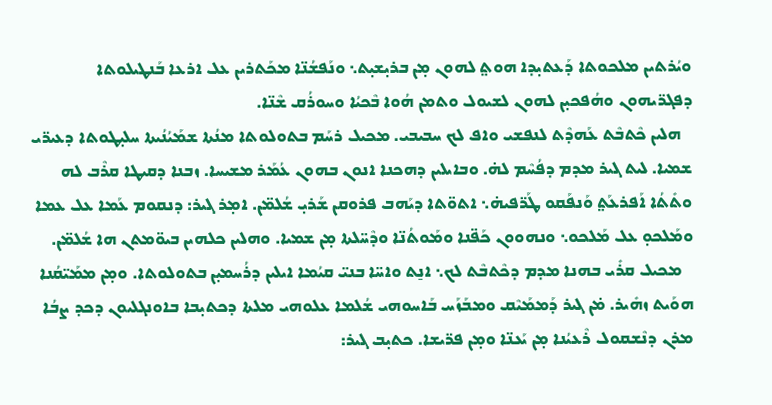ܘܝܳܪܬܝܢ ܡܠܟܘܬܐ ܕܰܥܬܝ̣ܕܐ ܗܘܬ݀ ܠܗܘܢ ܡ̣ܢ ܒܪܝ̣ܫܝ̣ܬ܆ ܘܢܰܦܫܳܢ̈ܐ ܡܟܰܬܪܝܢ ܥܠ ܐܪܥܐ ܒܰܢܛܝܠܘܬܐ ܕܦܓܪ̈ܝܗܘܢ ܘܗܳܦܟܝ̣ܢ ܠܗܘܢ ܠܫܝܘܠ ܘܬܡܢ ܗܳܘܐ ܒܶܟܝܳܐ ܘܚܘܪܳܩ ܫܶܢ̈ܐ.
   ܗܠܝܢ ܟܶܬܒܶܬ ܥܰܗܕܶܬ ܠܢܦܫܝ ܘܐܦ ܠܟ ܚܒܝܒܝ. ܡܟܝܠ ܪܚܰܡ ܒܬܘܠܘܬܐ ܡܢܳܬܐ ܫܡܰܝܳܢܳܝܬܐ ܚܠܝ̣ܛܘܬܐ ܕܥܝܪ̈ܝ ܫܡܝܐ. ܠܝܬ ܓܝܪ ܡܕܡ ܕܦܳܚܶܡ ܠܗ̇. ܘܒܐܝܠܝܢ ܕܗܟܢܐ ܐܢܘܢ ܒܗܘܢ ܥܳܡܰܪ ܡܫܝܚܐ. ܙܒܢܐ ܕܩܝܛܐ ܩܪܶܒ ܠܗ ܘܬܺܬܳܐ ܐܰܦܪܥܰܬ݀ ܘܰܢܦܰܩܘ ܛܰܪ̈ܦܝܗ̇܆ ܐܬܘ̈ܬܐ ܕܝܰܗܒ ܦܪܘܩܢ ܫܰܪܝ̣ ܫܳܠܡ̈ܢ. ܐܡ̣ܪ ܓܝܪ: ܕܢܩܘܡ ܥܰܡܐ ܥܠ ܥܡܐ ܘܡܰܠܟܘ̣ ܥܠ ܡܰܠܟܘ܆ ܘܢܗܘܘܢ ܟܰܦ̈ܢܐ ܘܡܰܘܬܳܢ̈ܐ ܘܕܶܚ̈ܠܬܐ ܡ̣ܢ ܫܡܝܐ. ܘܗܠܝܢ ܟܠܗܝܢ ܒܝܘ̈ܡܬܢ ܗܐ ܫܳܠܡ̈ܢ.
   ܡܟܝܠ ܩܪܺܝ ܒܗܢܐ ܡܕܡ ܕܟܶܬܒܶܬ ܠܟ܆ ܐܢ̱ܬ ܘܐܚ̈ܐ ܒܢܝ̈ ܩܝܳܡܐ ܐܝܠܝܢ ܕܪܳܚܡܝ̣ܢ ܒܬܘܠܘܬܐ. ܘܡ̣ܢ ܡܡܰܝ̈ܩܳܢܐ ܗܘܰܝܬ ܙܗܺܝܪ. ܡ̇ܢ ܓܝܪ ܕܰܡܡܰܝܶܩ ܘܡܒܰܙܰܚ ܒܰܐܚܘܗܝ ܫܳܠܡܐ ܥܠܘܗܝ ܡܠܬܐ ܕܟܬܝ̣ܒܐ ܒܐܘܢܓܠܝܘܢ ܕܟܕ ܨܒܳܐ ܡܪܢ ܕܢܶܫܩܘܠ ܪܶܥܝܳܢܐ ܡ̣ܢ ܝܰܥܢ̈ܐ ܘܡ̣ܢ ܦܪ̈ܝܫܐ. ܟܬܝ̣ܒ ܓܝܪ: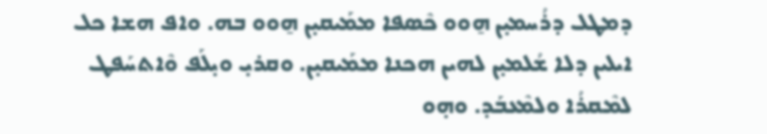ܕܡܛܠ ܕܪܳܚܡܝ̣ܢ ܗ̱ܘܘ ܟܶܣܦܐ ܡܡܰܝܩܝ̣ܢ ܗ̱ܘܘ ܒܗ. ܘܐܦ ܗܫܐ ܟܠ ܐܝܠܝܢ ܕܠܐ ܫܳܠܡܝ̣ܢ ܠܗܝܢ ܗܟܢܐ ܡܡܰܝܩܝ̣ܢ. ܘܩܪܝ̣ ܘܝ̣ܠܰܦ ܘܶܐܬܚܰܦܛ ܠܡܶܩܪܳܐ ܘܠܡܶܥܒܰܕ. ܘܗ̣ܘ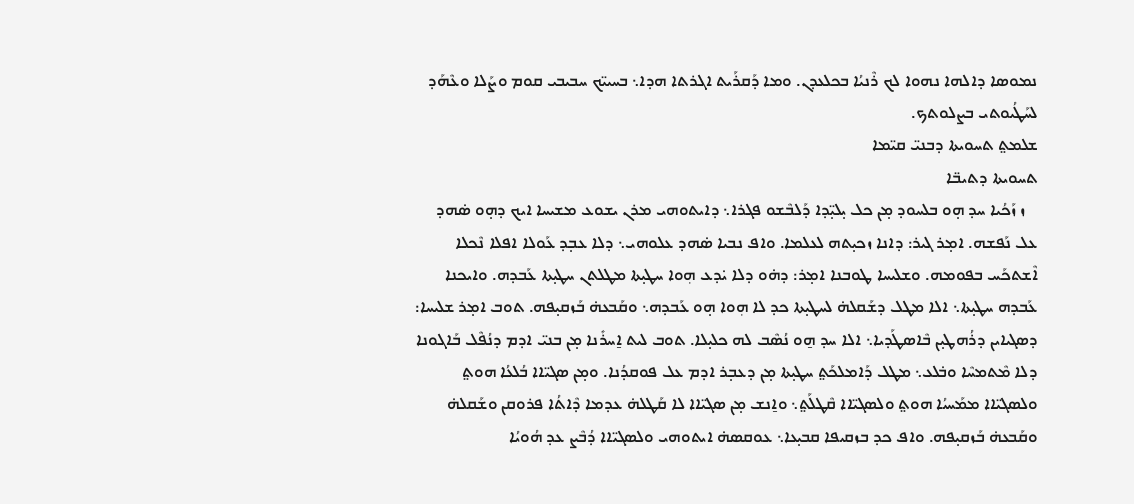ܢܡܘܣܐ ܕܐܠܗܐ ܢܗܘܐ ܠܟ ܪܶܢܝܳܐ ܒܟܠܥܕܢ. ܘܡܐ ܕܰܩܪܰܝܬ ܐܓܪܬܐ ܗܕܐ܆ ܒܚܝܝ̈ܟ ܚܒܝܒܝ ܩܘܡ ܘܨܰܠܐ ܘܥܶܗܰܕ ܠܚܰܛܳܝܘܬܝ ܒܨܠܘܬܟ.
ܫܠܡܬ݀ ܬܚܘܝܬܐ ܕܒܢܝ̈ ܩܝ̈ܡܐ
ܬܚܘܝܬܐ ܕܬܝܒ̈ܐ
   ܙ ܙܰܟܳܝܐ ܚܕ ܗ̣ܘ ܒܠܚܘܕ ܡ̣ܢ ܟܠ ܝ̣ܠܝ̣̈ܕܐ ܕܰܠܒܶܫܘ ܦܓܪܐ܆ ܕܐܝܬܘܗܝ ܡܪܢ ܝܫܘܥ ܡܫܝܚܐ ܐܝܟ ܕܗ̣ܘ ܣ̇ܗܕ ܥܠ ܢܰܦܫܗ. ܐܡ̣ܪ ܓܝܪ: ܕܐܢܐ ܙܟܝ̣ܬܗ ܠܥܠܡܐ. ܘܐܦ ܢܒܝܐ ܣ̇ܗܕ ܥܠܘܗܝ܆ ܕܠܐ ܥܒ̣ܕ ܥܰܘܠܐ ܐܦܠܐ ܢܶܟܠܐ ܐܶܫܬܟܰܚ ܒܦܘܡܗ. ܘܫܠܝܚܐ ܛܘܒܢܐ ܐܡ̣ܪ: ܕܗ̇ܘ ܕܠܐ ܝ̇ܕܥ ܗ݂ܘܐ ܚܛܝ̣ܬܐ ܡܛܠܬܢ ܚܛܝ̣ܬܐ ܥܰܒܕܗ. ܘܐܝܟܢܐ ܥܰܒܕܗ ܚܛܝ̣ܬܐ܆ ܐܠܐ ܡܛܠ ܕܫܰܩܠܗ̇ ܠܚܛܝ̣ܬܐ ܟܕ ܠܐ ܗ݂ܘܐ ܗ̣ܘ ܥܰܒܕܗ܆ ܘܩܰܒܥܗ̇ ܒܰܙܩܝ̣ܦܗ. ܬܘܒ ܐܡ̣ܪ ܫܠܝܚܐ: ܕܣܓܝܐܝܢ ܕܪܳܗܛܝ̣ܢ ܒܶܐܣܛܰܕܝܐ܆ ܐܠܐ ܚܕ ܗ̱ܘ ܢܳܣܶܒ ܠܗ ܟܠܝ̣ܠܐ. ܬܘܒ ܠܝܬ ܐ̱ܚܪܺܢܐ ܡ̣ܢ ܒܢܝ̈ ܐܕܡ ܕܢܳܦܶܠ ܒܰܐܓܘܢܐ ܕܠܐ ܡܶܬܡܚܶܐ ܘܒ̇ܠܥ܆ ܡܛܠ ܕܰܐܡܠܟܰܬ݀ ܚܛܝ̣ܬܐ ܡ̣ܢ ܕܥܒ̣ܪ ܐܕܡ ܥܠ ܦܘܩܕܳܢܐ. ܘܡ̣ܢ ܣܓܝ̈ܐܐ ܒܳܠܥܳܐ ܗܘܬ݀ ܘܠܣܓܝ̈ܐܐ ܡܡܰܚܝܳܐ ܗܘܬ݀ ܘܠܣܓܝ̈ܐܐ ܩܶܛܠܰܬ݀܆ ܘܐ̱ܢܫ ܡ̣ܢ ܣܓܝ̈ܐܐ ܠܐ ܩܰܛܠܗ̇ ܥܕܡܐ ܕܶܐܬܳܐ ܦܪܘܩܢ ܘܫܰܩܠܗ̇ ܘܩܰܒܥܗ̇ ܒܰܙܩܝ̣ܦܗ. ܘܐܦ ܟܕ ܒܙܩܝܦܐ ܩܒܝ̣ܥܐ܆ ܥܘܩܣܗ̇ ܐܝܬܘܗܝ ܘܠܣܓܝ̈ܐܐ ܕܳܒܶܨ ܥܕ ܗܳܘܝܳܐ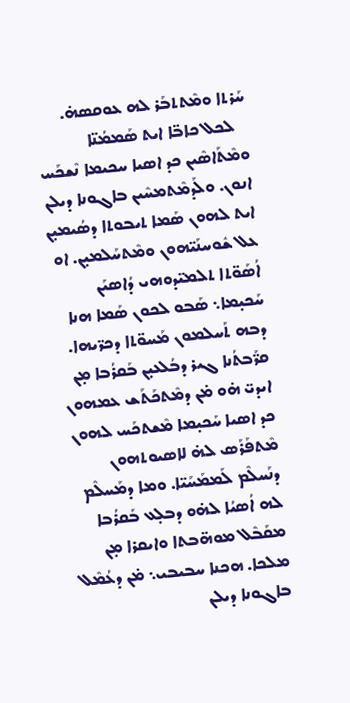ܚܰܪܬܐ ܘܡܶܬܬܒܰܪ ܠܗ ܥܘܩܣܗ̇.
   ܠܟܠ ܟܐܒ̈ܐ ܐܝܬ ܣܰܡܡܳܢ̈ܐ ܘܡܶܬܰܐܣܶܝܢ ܟܕ ܐܣܝܐ ܚܟܝܡܐ ܢܶܫܟܰܚ ܐܢܘܢ. ܘܠܰܕܡܶܬܡܚܶܝܢ ܒܐܓܘܢܐ ܕܝܠܢ ܐܝܬ ܠܗܘܢ ܣܰܡܐ ܬܝܒܘܬܐ ܕܣܳܝܡܝ̣ܢ ܥܠ ܫܽܘܚܢܰܝ̈ܗܘܢ ܘܡܶܬܚܰܠܡܝ̣ܢ. ܐܘ ܐܳܣܰܘ̈ܬܐ ܬܠܡܝ̈ܕܘܗܝ ܕܳܐܣܝܰܢ ܚܰܟܝ̣ܡܐ܆ ܣܰܒܘ ܠܟܘܢ ܣܰܡܐ ܗܢܐ ܕܒܗ ܬܰܚܠܡܘܢ ܡܰܚܘ̈ܬܐ ܕܟܪ̈ܝܗܐ. ܩܪ̈ܰܒܬܳܢܐ ܓܝܪ ܕܒܳܠܥܝ̣ܢ ܒܰܩܪܳܒܐ ܡ̣ܢ ܐܝܕܝ̈ ܗ̇ܘ ܡ̇ܢ ܕܡܶܬܟܰܬܰܫ ܥܡܗܘܢ ܟܕ ܐܣܝܐ ܚܰܟܝ̣ܡܐ ܡܶܫܬܟܰܚ ܠܗܘܢ ܡܶܬܦܰܪܰܣ ܠܗ̇ ܠܐܣܝܘܬܗܘܢ ܕܢܰܚܠܶܡ ܠܰܡܡܰܚܰܝ̈ܐ. ܘܡܐ ܕܡܰܚܠܶܡ ܠܗ ܐܳܣܝܳܐ ܠܗ̇ܘ ܕܒܠ̣ܥ ܒܰܩܪܳܒܐ ܡܩܰܒܶܠ ܡܘܗ̈ܒܬܐ ܘܐܝܩܪܐ ܡ̣ܢ ܡܠܟܐ. ܗܟܢܐ ܚܒܝܒܝ܆ ܡ̇ܢ ܕܥܳܡܶܠ ܒܐܓܘܢܐ ܕܝܠܢ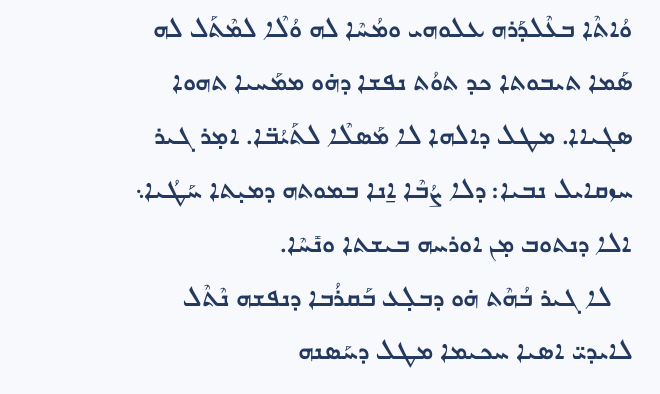ܘܳܐܬܶܐ ܒܥܶܠܕܰܪܗ ܥܠܘܗܝ ܘܡܳܚܶܐ ܠܗ ܘܳܠܶܐ ܠܡܶܬܰܠ ܠܗ ܣܰܡܐ ܬܝܒܘܬܐ ܟܕ ܬܘܳܬ ܢܦܫܐ ܕܗ̇ܘ ܡܡܰܚܝܐ ܬܗܘܐ ܣܓܝܐܐ. ܡܛܠ ܕܐܠܗܐ ܠܐ ܡܰܣܠܶܐ ܠܬܰܝܳܒ̈ܐ. ܐܡ̣ܪ ܓܝܪ ܚܙܩܐܝܠ ܢܒܝܐ: ܕܠܐ ܨܳܒܶܐ ܐ̱ܢܐ ܒܡܘܬܗ ܕܡܝ̣ܬܐ ܚܰܛܳܝܐ܆ ܐܠܐ ܕܢܬܘܒ ܡ̣ܢ ܐܘܪܚܗ ܒܝܫܬܐ ܘܢܺܚܶܐ.
   ܠܐ ܓܝܪ ܒܳܗܶܬ ܗ̇ܘ ܕܒܠ̣ܥ ܒܰܩܪܳܒܐ ܕܢܦܫܗ ܢܶܬܶܠ ܠܐܝܕܝ̈ ܐܣܝܐ ܚܟܝܡܐ ܡܛܠ ܕܚܰܣܢܗ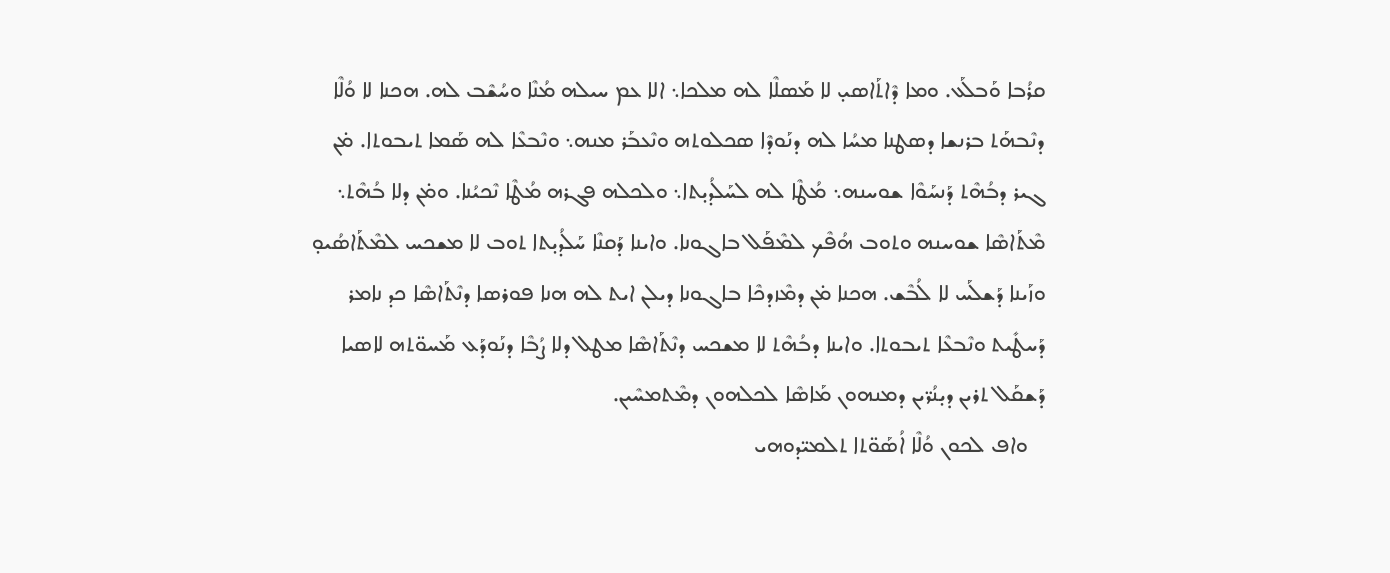ܩܪܳܒܐ ܘܰܒܠܰܥ. ܘܡܐ ܕܶܐܬܰܐܣܝ̣ ܠܐ ܡܰܣܠܶܐ ܠܗ ܡܠܟܐ܆ ܐܠܐ ܥܡ ܚܝܠܗ ܡܳܢܶܐ ܘܚܳܫܶܒ ܠܗ. ܗܟܢܐ ܠܐ ܘܳܠܶܐ ܕܢܶܒܗܰܬ ܒܪܢܫܐ ܕܣܛܢܐ ܡܚܳܐ ܠܗ ܕܢܰܘܕܶܐ ܣܟܠܘܬܗ ܘܢܶܥܒܰܪ ܡܢܗ܆ ܘܢܶܒܥܶܐ ܠܗ ܣܰܡܐ ܬܝܒܘܬܐ. ܡ̇ܢ ܓܝܪ ܕܒܳܗܶܬ ܕܰܢܚܰܘܶܐ ܫܘܚܢܗ܆ ܡܳܛܶܐ ܠܗ ܠܚܰܠܳܕܝ̣ܬܐ܆ ܘܠܟܠܗ ܦܓܪܗ ܡܳܛܶܐ ܢܶܟܝܳܢܐ. ܘܡ̇ܢ ܕܠܐ ܒܳܗܶܬ܆ ܡܶܬܰܐܣܶܐ ܫܘܚܢܗ ܘܬܘܒ ܗܳܦܶܟ ܠܡܶܦܰܠ ܒܐܓܘܢܐ. ܘܐܝܢܐ ܕܰܩܢܶܐ ܚܰܠܳܕܝ̣ܬܐ ܬܘܒ ܠܐ ܡܫܟܚ ܠܡܶܬܰܐܣܳܝܘ̣ ܘܙܰܝܢܐ ܕܰܫܠܰܚ ܠܐ ܠܳܒܶܫ. ܗܟܢܐ ܡ̇ܢ ܕܡܶܙܕܟܶܐ ܒܐܓܘܢܐ ܕܝܠܢ ܐܝܬ ܠܗ ܗܢܐ ܦܘܪܣܐ ܕܢܶܬܰܐܣܶܐ ܟܕ ܢܐܡܪ ܕܰܚܛܺܝܬ ܘܢܶܒܥܶܐ ܬܝܒܘܬܐ. ܘܐܝܢܐ ܕܒܳܗܶܬ ܠܐ ܡܫܟܚ ܕܢܶܬܰܐܣܶܐ ܡܛܠ ܕܠܐ ܨܳܒܶܐ ܕܢܰܘܕܰܥ ܡܰܚܘ̈ܬܗ ܠܐܣܝܐ ܕܰܫܩܰܠ ܬܪܝܢ ܕܝ̣ܢܳܪ̈ܝܢ ܕܡܢܗܘܢ ܡܰܐܣܶܐ ܠܟܠܗܘܢ ܕܡܶܬܡܚܶܝܢ.
   ܘܐܦ ܠܟܘܢ ܘܳܠܶܐ ܐܳܣܰܘ̈ܬܐ ܬܠܡܝ̈ܕܘܗܝ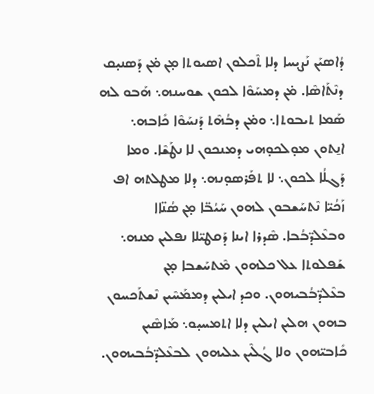ܕܳܐܣܝܰܢ ܢܰܨܝ̣ܚܐ ܕܠܐ ܬܶܟܠܘܢ ܐܣܝܘܬܐ ܡ̣ܢ ܡ̇ܢ ܕܰܣܢܝ̣ܩ ܕܢܶܬܰܐܣܶܐ. ܡ̇ܢ ܕܡܚܰܘܶܐ ܠܟܘܢ ܫܘܚܢܗ܆ ܗܰܒܘ ܠܗ ܣܰܡܐ ܬܝܒܘܬܐ܆ ܘܡ̇ܢ ܕܒܳܗܶܬ ܕܰܢܚܰܘܶܐ ܟܺܐܒܗ܆ ܐܢ̱ܬܘܢ ܡܘ̣ܠܟܘ̣ܗܝ ܕܡܢܟܘܢ ܠܐ ܢܛܰܫܶܐ. ܘܡܐ ܕܰܓܠܳܐ ܠܟܘܢ܆ ܠܐ ܬܦܰܪܣܘ̣ܢܗ܆ ܕܠܐ ܡܛܠܬܗ ܐܦ ܙܰܟܳܝ̈ܐ ܢܶܬܚܰܫܒܘܢ ܠܗܘܢ ܚܰܝܳܒ̈ܐ ܡ̣ܢ ܣܳܢ̈ܐܐ ܘܒܥܶܠܕ̈ܒܳܒܐ. ܣܶܕܪܐ ܐܝܢܐ ܕܰܩܛܝ̈ܠܐ ܢܦܠܝܢ ܡܢܗ܆ ܫܰܦܠܘܬܐ ܥܠ ܟܠܗܘܢ ܡܶܬܚܰܫܒܐ ܡ̣ܢ ܒܥܶܠܕ̈ܒܳܒܝܗܘܢ. ܘܟܕ ܐܝܠܝܢ ܕܡܡܰܚܶܝܢ ܢܶܫܬܰܟܚܘܢ ܒܗܘܢ ܗܠܝܢ ܐܝܠܝܢ ܕܠܐ ܐܬܡܚܝ̣ܘ܆ ܡܰܐܣܶܝܢ ܟܺܐܒܝ̈ܗܘܢ ܘܠܐ ܓܳܠܶܝܢ ܥܠܝܗܘܢ ܠܒܥܶܠܕ̈ܒܳܒܝܗܘܢ.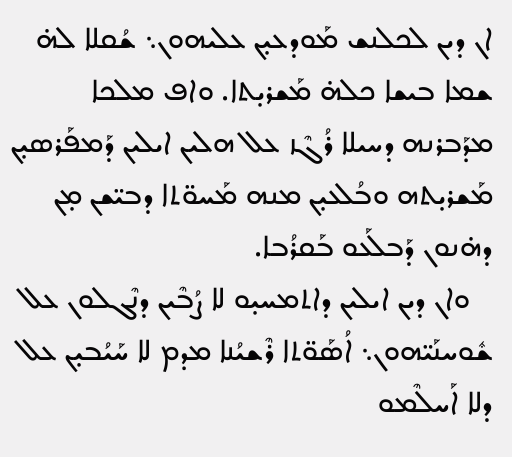ܐܢ ܕܝܢ ܠܟܠܢܫ ܡܰܘܕܥܝ̣ܢ ܥܠܝܗܘܢ܆ ܫܳܩܠܐ ܠܗ̇ ܫܡܐ ܒܝܫܐ ܟܠܗ̇ ܡܰܫܪܝ̣ܬܐ. ܘܐܦ ܡܠܟܐ ܡܕܰܒܪܢܗ ܕܚܝܠܐ ܪܳܓܶܙ ܥܠ ܗܠܝܢ ܐܝܠܝܢ ܕܰܡܦܰܪܣܝ̣ܢ ܡܰܫܪܝ̣ܬܗ ܘܒܳܠܥܝ̣ܢ ܡܢܗ ܡܰܚܘ̈ܬܐ ܕܒܝ̈ܫܢ ܡ̣ܢ ܕܗ̇ܢܘܢ ܕܰܒܠܰܥܘ ܒܰܩܪܳܒܐ.
   ܘܐܢ ܕܝܢ ܐܝܠܝܢ ܕܐܬܡܚܝ̣ܘ ܠܐ ܨܳܒܶܝܢ ܕܢܶܓܠܘܢ ܥܠ ܫܽܘܚܢܰܝ̈ܗܘܢ܆ ܐܳܣܰܘ̈ܬܐ ܪܶܫܝܳܢܐ ܡܕܡ ܠܐ ܚܰܝܳܒܝ̣ܢ ܥܠ ܕܠܐ ܐܰܚܠܶܡܘ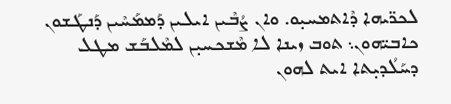ܠܟܪ̈ܝܗܐ ܕܶܐܬܡܚܝ̣ܘ. ܘܐܢ ܨܳܒܶܝܢ ܐܝܠܝܢ ܕܰܡܡܰܚܶܝܢ ܕܰܢܛܰܫܘܢ ܟܐܒܝ̈ܗܘܢ܆ ܬܘܒ ܙܝܢܐ ܠܐ ܡܶܫܟܚܝ̣ܢ ܠܡܶܠܒܰܫ ܡܛܠ ܕܚܰܠܳܕܝ̣ܬܐ ܐܝܬ ܠܗܘܢ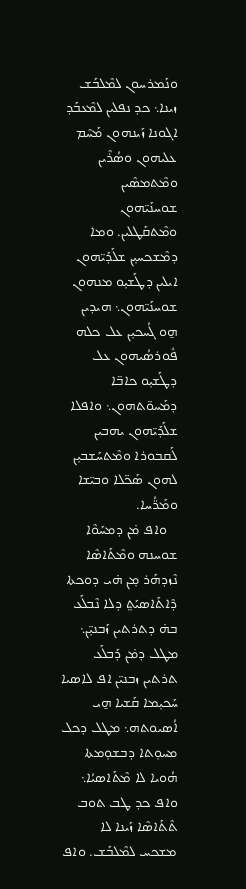ܘܢܰܡܪܚܘܢ ܠܡܶܠܒܰܫ ܙܝܢܐ܆ ܟܕ ܢܦܠܝܢ ܠܡܶܥܒܰܕ ܐܓܘܢܐ ܙܰܝܢܗܘܢ ܡܰܚܶܡ ܥܠܝܗܘܢ ܘܣܳܪܶܝܢ ܘܡܶܬܡܣܶܝܢ ܫܘܚܢܰܝ̈ܗܘܢ ܘܡܶܬܩܰܛܠܝܢ. ܘܡܐ ܕܡܶܫܟܚܝ̣ܢ ܫܠܰܕܰܝ̈ܗܘܢ ܐܝܠܝܢ ܕܛܰܫܝ̣ܘ ܡܢܗܘܢ ܫܘܚܢܰܝ̈ܗܘܢ܆ ܗܝܕܝܢ ܗ̱ܘ ܓܳܚܟܝ̣ܢ ܥܠ ܟܠܗ ܦܽܘܪܣܳܝܗܘܢ ܥܠ ܕܛܰܫܝ̣ܘ ܟܐܒ̈ܐ ܕܡܰܚܘ̈ܬܗܘܢ܆ ܘܐܦܠܐ ܫܠܰܕܰܝ̈ܗܘܢ ܝܗܒܝܢ ܠܰܩܒܘܪܐ ܘܡܶܬܚܰܫܒܝ̣ܢ ܠܗܘܢ ܣܰܟ̈ܠܐ ܘܒܝ̈ܫܐ ܘܡܰܪ̈ܳܚܐ.
   ܘܐܦ ܡ̇ܢ ܕܡܚܰܘܶܐ ܫܘܚܢܗ ܘܡܶܬܰܐܣܶܐ ܢܶܙܕܗܰܪ ܡ̣ܢ ܗ̇ܝ ܕܘܟܬܐ ܕܶܐܬܰܐܣܝܰܬ݀ ܕܠܐ ܢܶܒܠܰܥ ܒܗ̇ ܕܬܪܬܝܢ ܙܰܒܢܝ̣̈ܢ܆ ܡܛܠ ܕܡ̇ܢ ܕܰܒܠܰܥ ܬܪܬܝܢ ܙܒܢܝ̈ܢ ܐܦ ܠܐܣܝܐ ܚܰܟܝ̣ܡܐ ܩܰܫܝܐ ܗ̱ܝ ܐܳܣܝܘܬܗ܆ ܡܛܠ ܕܟܠ ܡܚܘ̣ܬܐ ܕܒܫܘ̣ܡܬܐ ܗܳܘܝܐ ܠܐ ܡܶܬܰܐܣܝܳܐ܆ ܘܐܦ ܟܕ ܛܒ ܬܘܒ ܬܶܬܰܐܣܶܐ ܙܰܝܢܐ ܠܐ ܡܫܟܚ ܠܡܶܠܒܰܫ. ܘܐܦ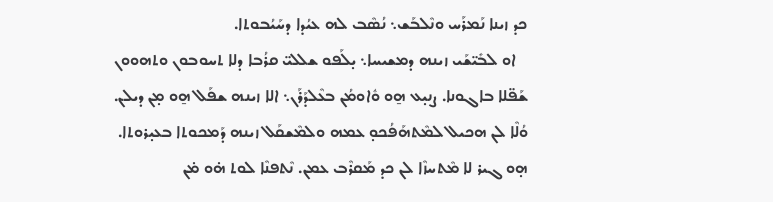ܟܕ ܙܝܢܐ ܢܰܡܪܰܚ ܘܢܶܠܒܰܫ܆ ܢܳܣܶܒ ܠܗ ܥܝܳܕܐ ܕܚܰܝܳܒܘܬܐ.
   ܐܘ ܠܒܺܝ̈ܫܰܝ ܙܝܢܗ ܕܡܫܝܚܐ܆ ܝ̣ܠܰܦܘ ܫܠܠܝ̈ ܩܪܳܒܐ ܕܠܐ ܬܚܘܒܘܢ ܘܬܗܘܘܢ ܫܰܦ̈ܠܐ ܒܐܓܘܢܐ. ܨܢܝ̣ܥ ܗ̱ܘ ܘܽܐܘܡܳܢ ܒܥܶܠܕܰܪܰܢ܆ ܐܠܐ ܙܝܢܗ ܫܦܰܠ ܗ̱ܘ ܡ̣ܢ ܕܝܠܢ. ܘܳܠܶܐ ܠܢ ܗܟܝܠ ܠܡܶܬܗܰܦܳܟܘ̣ ܥܡܗ ܘܠܡܶܫܩܰܠ ܙܝܢܗ ܕܰܡܟܘܬܐ ܒܥܝ̣ܪܘܬܐ. ܗ̣ܘ ܓܝܪ ܠܐ ܡܶܬܚܙܶܐ ܠܢ ܟܕ ܡܰܩܪܶܒ ܥܡܢ. ܢܶܬܦܢܶܐ ܠܘܬ ܗ̇ܘ ܡ̇ܢ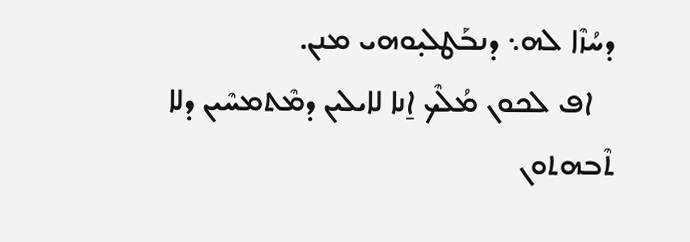ܕܚܳܙܶܐ ܠܗ܆ ܕܢܒܰܛܠܝ̣ܘܗܝ ܡܢܢ.
   ܐܦ ܠܟܘܢ ܡܳܠܶܟ ܐ̱ܢܐ ܠܐܝܠܝܢ ܕܡܶܬܡܚܶܝܢ ܕܠܐ ܬܶܒܗܬܘܢ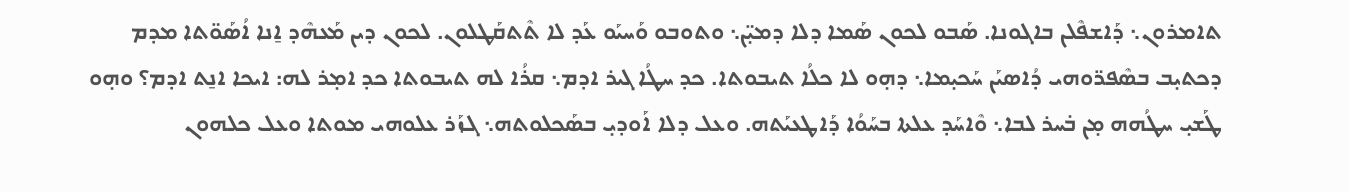ܬܐܡܪܘܢ܆ ܕܰܐܫܦܶܠܢ ܒܐܓܘܢܐ. ܣܰܒܘ ܠܟܘܢ ܣܰܡܐ ܕܠܐ ܕܡܝ̣̈ܢ܆ ܘܬܘܒܘ ܘܰܚܝܰܘ ܥܰܕ ܠܐ ܬܶܬܩܰܛܠܘܢ. ܠܟܘܢ ܕܝܢ ܡܰܥܗܶܕ ܐ̱ܢܐ ܐܳܣܰܘ̈ܬܐ ܡܕܡ ܕܟܬܝ̣ܒ ܒܣܶܦܪ̈ܘܗܝ ܕܳܐܣܝܰܢ ܚܰܟܝ̣ܡܐ܆ ܕܗ̣ܘ ܠܐ ܟܠܳܐ ܬܝܒܘܬܐ. ܟܕ ܚܛܳܐ ܓܝܪ ܐܕܡ܆ ܩܪܳܐ ܠܗ ܬܝܒܘܬܐ ܟܕ ܐܡ̣ܪ ܠܗ: ܐܝܟܐ ܐܢ̱ܬ ܐܕܡ؟ ܘܗ̣ܘ ܛܰܫܝ̣ ܚܛܳܗܗ ܡ̣ܢ ܒ̇ܚܪ ܠܒܐ܆ ܘܶܐܚܰܕ ܥܠܬܐ ܒܚܰܘܳܐ ܕܰܐܛܥܝܰܬܗ. ܘܥܠ ܕܠܐ ܐܰܘܕܝ̣ ܒܣܰܟܠܘܬܗ܆ ܓܙܰܪ ܥܠܘܗܝ ܡܘܬܐ ܘܥܠ ܟܠܗܘܢ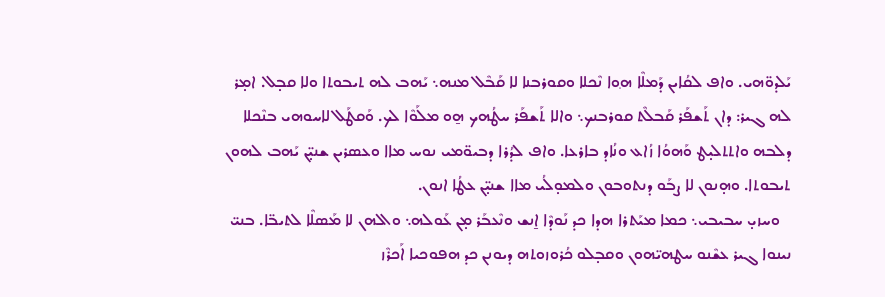ܝܰܠܕܘ̈ܗܝ. ܘܐܦ ܠܩܳܐܝܢ ܕܰܡܠܶܐ ܗ݂ܘܐ ܢܶܟܠܐ ܘܩܘܪܒܢܐ ܠܐ ܩܰܒܶܠ ܡܢܗ܆ ܝܰܗܒ ܠܗ ܬܝܒܘܬܐ ܘܠܐ ܩܒ̣ܠ. ܐܡ̣ܪ ܠܗ ܓܝܪ: ܕܐܢ ܬܰܫܦܰܪ ܩܰܒܠܶܬ ܩܘܪܒܢܟ܆ ܘܐܠܐ ܬܰܫܦܰܪ ܚܛܳܗܟ ܗ̱ܘ ܡܠܰܘܶܐ ܠܟ. ܘܰܩܛܰܠ ܠܐܚܘܗܝ ܒܢܶܟܠܐ ܕܠܒܗ ܘܐܬܬܠܝ̣ܛ ܘܰܗܘܳܐ ܙܳܐܥ ܘܢܳܐܕ ܒܐܪܥܐ. ܘܐܦ ܠܕܳܪܐ ܕܒܝܘ̈ܡܝ ܢܘܚ ܡܐܐ ܘܥܣܪܝܢ ܫܢܝ̣̈ܢ ܝܰܗܒ ܠܗܘܢ ܬܝܒܘܬܐ. ܘܗ̣ܢܘܢ ܠܐ ܨܒܰܘ ܕܢܬܘܒܘܢ ܘܠܡܘ̣ܠܳܝ ܡܐܐ ܫܢܝ̣̈ܢ ܥܛܳܐ ܐܢܘܢ.
   ܘܚܙܝ̣ ܚܒܝܒܝ܆ ܟܡܐ ܡܝܰܬܪܐ ܗܕܐ ܟܕ ܢܰܘܕܶܐ ܐ̱ܢܫ ܘܢܶܥܒܰܪ ܡ̣ܢ ܥܰܘܠܗ܆ ܘܐܠܗܢ ܠܐ ܡܰܣܠܶܐ ܠܬܝܒ̈ܐ. ܒܢܝ̈ ܢܝܢܘܐ ܓܝܪ ܥܫܶܢܘ ܚܛܗܝ̈ܗܘܢ ܘܩܒ̣ܠܘ ܟܳܪܘܙܘܬܗ ܕܝܘܢܢ ܟܕ ܗܦܘܟܝܐ ܐܰܟܪܶܙ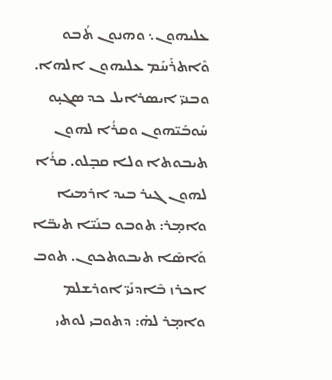ܥܠܝܗܘܢ܆ ܘܗܢܘܢ ܬܳܒܘ ܘܶܐܬܪܰܚܰܡ ܥܠܝܗܘܢ ܐܠܗܐ. ܘܒܢܝ̈ ܐܝܣܪܐܝܠ ܟܕ ܣܓܝ̣ܘ ܚܰܘܒܰܝ̈ܗܘܢ ܘܩܪܳܐ ܠܗܘܢ ܬܝܒܘܬܐ ܘܠܐ ܩܒ̣ܠܘ. ܩܪܳܐ ܠܗܘܢ ܓܝܪ ܒܝܕ ܐܪܡܝܐ ܘܐܡ̣ܪ: ܬܘܒܘ ܒܢܰܝ̈ܐ ܬܝܒ̈ܐ ܘܰܐܣܶܐ ܬܝܒܘܬܟܘܢ. ܬܘܒ ܐܟܪܙ ܒܶܐܕܢܰܝ̈ ܐܘܪܫܠܡ ܘܐܡ̣ܪ ܠܗ̇: ܕܬܘܒܝ ܠܘܬܝ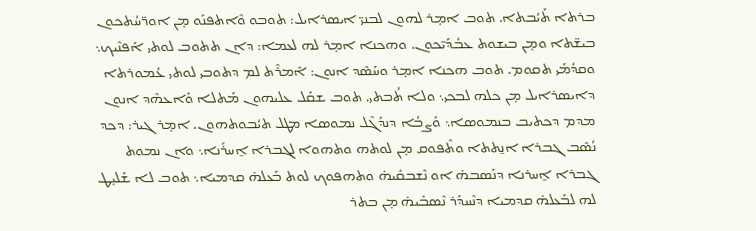ܒܪܬܐ ܬܰܝܳܒܬܐ. ܬܘܒ ܐܡ̣ܪ ܠܗܘܢ ܠܒܢܝ̈ ܐܝܣܪܐܝܠ: ܬܘܒܘ ܘܶܐܬܦܢܰܘ ܡ̣ܢ ܐܘܪ̈ܚܳܬܟܘܢ ܒܝܫ̈ܬܐ ܘܡ̣ܢ ܒܝܫܘܬ ܥܒܳܕܰܝ̈ܟܘܢ. ܘܗܟܢܐ ܐܡ̣ܪ ܠܗ ܠܥܡܐ: ܕܐܢ ܬܬܘܒ ܠܘܬܝ ܐܰܦܢܶܝܟ܆ ܘܩܕܳܡܰܝ ܬܩܘܡ. ܬܘܒ ܗܟܢܐ ܐܡ̣ܪ ܘܚܰܣܶܕ ܐܢܘܢ: ܐܶܡܪܶܬ ܠܡ ܕܬܘܒܝ ܠܘܬܝ ܥܳܡܘܪܬܐ ܕܐܝܣܪܐܝܠ ܡ̣ܢ ܟܠܗ ܠܒܟܝ܆ ܘܠܐ ܬܳܒܬܝ. ܬܘܒ ܫܩܰܠ ܥܠܝܗܘܢ ܡܰܬܠܐ ܘܰܐܥܗܶܕ ܐܢܘܢ ܡܕܡ ܕܟܬܝܒ ܒܢܡܘܣܐ܆ ܘܰܨܒܳܐ ܕܢܕܰܓܶܠ ܢܡܘܣܐ ܡܛܠ ܬܝܳܒܘܬܗܘܢ. ܐܡ̣ܪ ܓܝܪ: ܕܟܕ ܢܳܣܶܒ ܓܒܪܐ ܐܢ̱ܬܬܐ ܘܬܶܦܘܩ ܡ̣ܢ ܠܘܬܗ ܘܬܗܘܐ ܠܓܒܪܐ ܐ̱ܚܪܺܢܐ܆ ܘܐܢ ܢܡܘܬ ܓܒܪܐ ܐ̱ܚܪܢܐ ܕܢܰܣܒܗ̇ ܐܘ ܢܶܫܒܩܺܝܗ̇ ܘܬܗܦܘܟ ܠܘܬ ܒܰܥܠܗ̇ ܩܕܡܝܐ܆ ܬܘܒ ܠܐ ܫܰܠܝ̣ܛ ܠܗ ܠܒܰܥܠܗ̇ ܩܕܡܝܐ ܕܢܶܚܕܰܪ ܢܶܣܒܺܝܗ̇ ܡ̣ܢ ܒܬܪ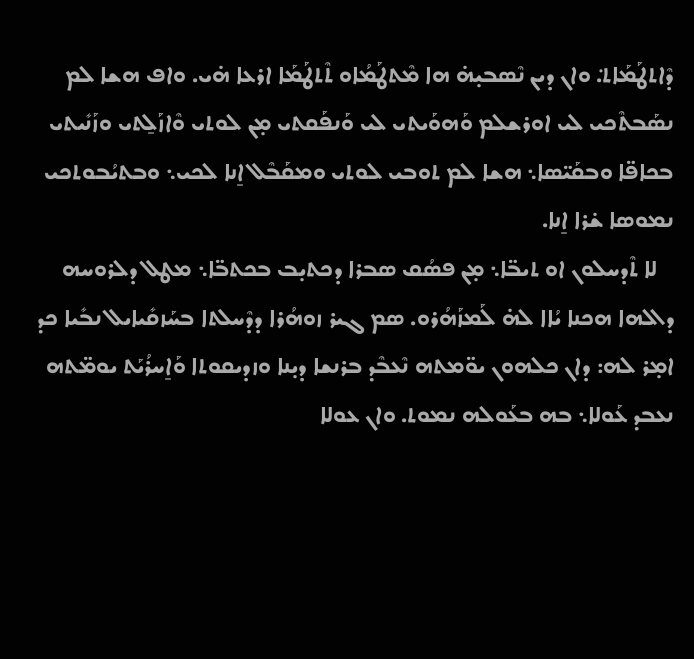ܕܶܐܬܛܰܡܰܐܬ݀. ܘܐܢ ܕܝܢ ܢܶܣܒܝ̣ܗ̇ ܗܐ ܡܶܬܛܰܡܳܐܘ ܬܶܬܛܰܡܰܐ ܐܪܥܐ ܗ̇ܝ. ܘܐܦ ܗܫܐ ܠܡ ܢܣܰܒܬܶܟܝ ܠܝ ܐܘܪܫܠܡ ܘܰܗܘܰܝܬܝ ܠܝ ܘܰܢܦܰܩܬܝ ܡ̣ܢ ܠܘܬܝ ܘܶܐܙܰܠ̱ܬܝ ܘܙܰܢܺܝܬܝ ܒܟܐܦ̈ܐ ܘܒܩܰܝ̈ܣܐ܆ ܗܫܐ ܠܡ ܬܘܒܝ ܠܘܬܝ ܘܡܩܰܒܶܠ ܐ̱ܢܐ ܠܟܝ܆ ܘܒܬܝܳܒܘܬܟܝ ܢܡܘܣܐ ܫ̇ܪܐ ܐ̱ܢܐ.
   ܠܐ ܬܶܕܚܠܘܢ ܐܘ ܬܝܒ̈ܐ܆ ܡ̣ܢ ܦܣܳܩ ܣܒܪܐ ܕܟܬܝ̣ܒ ܒܟܬܒ̈ܐ܆ ܡܛܠ ܕܠܪܘܚܗ ܕܐܠܗܐ ܗܟܢܐ ܝܳܐܐ ܠܗ̇ ܠܰܡܙܰܗܳܪܘ. ܣܡ ܓܝܪ ܙܘܗܳܪܐ ܕܕܶܚܠܬܐ ܒܚܰܙܩܺܝܐܝܠ ܢܒܺܝܐ ܟܕ ܐܡ̣ܪ ܠܗ: ܕܐܢ ܟܠܗܘܢ ܝܘ̈ܡܬܗ ܢܶܥܒܶܕ ܒܪܢܫܐ ܕܝ̣ܢܐ ܘܙܕܝܩܘܬܐ ܘܰܐ̱ܚܪܳܝܰܬ ܝܘܡ̈ܬܗ ܢܥܒܕ ܥܰܘܠܐ܆ ܒܗ ܒܥܰܘܠܗ ܢܡܘܬ. ܘܐܢ ܥܘܠܐ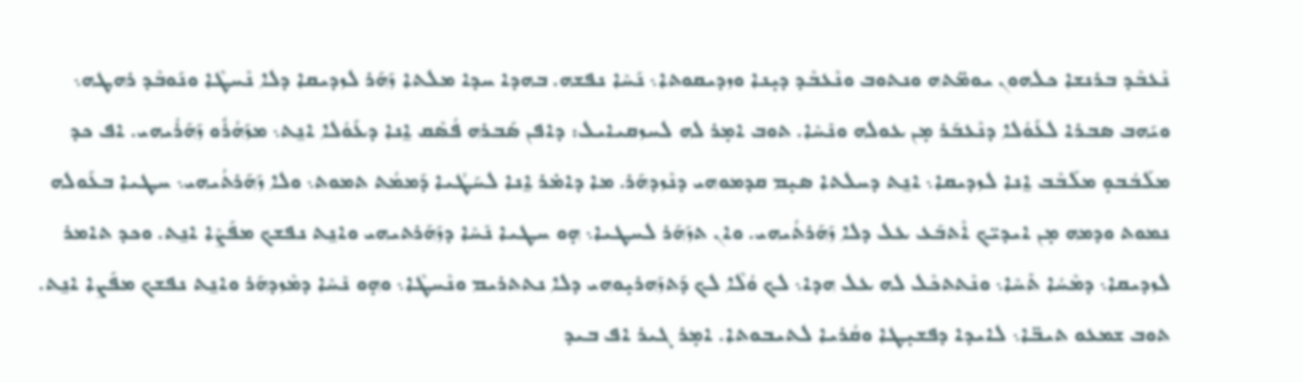ܢܶܥܒܶܕ ܒܪܢܫܐ ܟܠܗܘܢ ܝܘܡ̈ܬܗ ܘܢܬܘܒ ܘܢܶܥܒܶܕ ܕܝ̣ܢܐ ܘܙܕܝܩܘܬܐ܆ ܢܰܚܶܐ ܢܦܫܗ. ܒܗܕܐ ܚܕܐ ܡܠܬܐ ܙܰܗܰܪ ܠܙܕܝܩܐ ܕܠܐ ܢܶܚܛܶܐ ܘܢܰܘܒܶܕ ܪܗܛܗ܆ ܘܝܰܗܒ ܣܒܪܐ ܠܥܰܘܳܠܐ ܕܢܶܥܒܰܪ ܡ̣ܢ ܥܘܠܗ ܘܢܺܚܶܐ. ܬܘܒ ܐܡ̣ܪ ܠܗ ܠܚܙܩܝܐܝܠ: ܕܐܦܢ ܣܰܒܪܗ ܦܳܣܶܩ ܐ̱ܢܐ ܕܥܰܘܳܠܐ ܐܢ̱ܬ܆ ܡܙܰܗܳܪܽܘ ܙܰܗܰܪܳܝܗܝ. ܐܦ ܟܕ ܡܠܰܒܳܒܘ̣ ܡܠܰܒܶܒ ܐ̱ܢܐ ܠܙܕܝܩܐ܆ ܐܢ̱ܬ ܕܚܠܬܐ ܣܝ̣ܡ ܩܕܡܘܗܝ ܕܢܶܙܕܗܰܪ. ܡܐ ܕܐܡ̇ܪ ܐ̱ܢܐ ܠܚܰܛܳܝܐ ܕܰܡܡܳܬ ܬܡܘܬ܆ ܘܠܐ ܙܰܗܰܪܬܳܝܗܝ܆ ܚܛܝܐ ܒܥܰܘܠܗ ܢܡܘܬ ܘܕܡܗ ܡ̣ܢ ܐܝܕܝ̈ܟ ܐܶܬܒܰܥ ܥܠ ܕܠܐ ܙܰܗܰܪܬܳܝܗܝ. ܘܐܢ ܬܙܰܗܰܪ ܠܚܛܝܐ܆ ܗ̣ܘ ܚܛܝܐ ܢܺܚܶܐ ܕܙܰܗܰܪܬܝܗܝ ܘܐܢ̱ܬ ܢܦܫܟ ܡܦܰܨܶܐ ܐܢ̱ܬ. ܘܟܕ ܬܐܡܪ ܠܙܕܝܩܐ܆ ܕܡܶܚܳܐ ܬܺܚܶܐ܆ ܘܢܶܬܬܟܶܠ ܠܗ ܥܠ ܗܕܐ܆ ܠܟ ܘܳܠܶܐ ܠܟ ܕܰܬܙܰܗܪܝ̣ܘܗܝ ܕܠܐ ܢܬܬܪܝܡ ܘܢܶܚܛܶܐ܆ ܘܗ̣ܘ ܢܺܚܶܐ ܕܡܶܙܕܗܰܪ ܘܐܢ̱ܬ ܢܦܫܟ ܡܦܰܨܐ ܐܢ̱ܬ. ܬܘܒ ܫܡܥܘ ܬܝܒ̈ܐ܆ ܠܐܝܕܐ ܕܦܫܝ̣ܛܐ ܘܩܳܪܝܐ ܠܬܝܒܘܬܐ. ܐܡ̣ܪ ܓܝܪ ܐܦ ܒܝܕ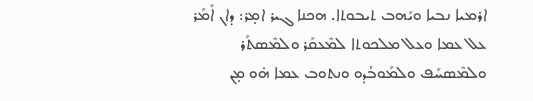ܐܪܡܝܐ ܢܒܝܐ ܘܝܰܗܒ ܬܝܒܘܬܐ. ܗܟܢܐ ܓܝܪ ܐܡ̣ܪ: ܕܐܢ ܐܺܡܰܪ ܥܠ ܥܡܐ ܘܥܠ ܡܠܟܘܬܐ ܠܡܶܥܩܰܪ ܘܠܡܶܣܬܰܪ ܘܠܡܶܣܚܰܦ ܘܠܡܰܘܒܳܕܘ ܘܢܬܘܒ ܥܡܐ ܗ̇ܘ ܡ̣ܢ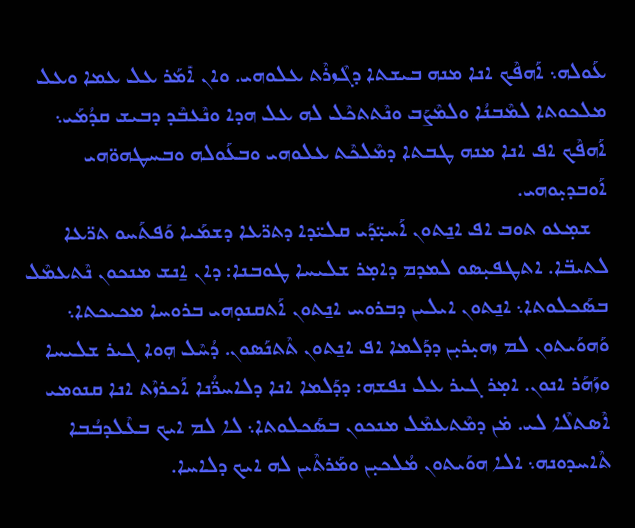ܥܰܘܠܗ܆ ܐܰܗܦܶܟ ܐܢܐ ܡܢܗ ܒܝܫܬܐ ܕܓܶܙܪܶܬ ܥܠܘܗܝ. ܘܐܢ ܐܺܡܰܪ ܥܠ ܥܡܐ ܘܥܠ ܡܠܟܘܬܐ ܠܡܶܒܢܳܐ ܘܠܡܶܨܰܒ ܘܢܶܬܬܟܶܠ ܠܗ ܥܠ ܗܕܐ ܘܢܶܥܒܶܕ ܕܒܝܫ ܩܕܳܡܰܝ܆ ܐܰܗܦܶܟ ܐܦ ܐܢܐ ܡܢܗ ܛܒܬܐ ܕܡܶܠܟܶܬ ܥܠܘܗܝ ܘܒܥܰܘܠܗ ܘܒܚܛܗܘ̈ܗܝ ܐܰܘܒܕܝ̣ܘܗܝ.
   ܫܡ̣ܥܘ ܬܘܒ ܐܦ ܐܢ̱ܬܘܢ ܐܰܚܝ̣̈ܕܰܝ ܩܠܝ̈ܕܐ ܕܬܪ̈ܥܐ ܕܫܡܰܝܐ ܘܰܦܬܰܚܘ ܬܪ̈ܥܐ ܠܬܝܒ̈ܐ. ܐܬܛܦܝ̣ܣܘ ܠܡܕܡ ܕܐܡ̣ܪ ܫܠܝܚܐ ܛܘܒܢܐ: ܕܐܢ ܐ̱ܢܫ ܡܢܟܘܢ ܢܶܬܥܡܶܠ ܒܣܰܟܠܘܬܐ܆ ܐܢ̱ܬܘܢ ܐܝܠܝܢ ܕܒܪܘܚ ܐܢ̱ܬܘܢ ܐܰܬܩܢܘ̣ܗܝ ܒܪܘܚܐ ܡܟܝܟܬܐ܆ ܘܰܗܘܰܝܬܘܢ ܠܡ ܙܗܝ̣ܪܝ̣ܢ ܕܕܰܠܡܐ ܐܦ ܐܢ̱ܬܘܢ ܬܶܬܢܰܣܘܢ. ܕܳܚܶܠ ܗ݂ܘܐ ܓܝܪ ܫܠܝܚܐ ܘܙܰܗܰܪ ܐܢܘܢ. ܐܡ̣ܪ ܓܝܪ ܥܠ ܢܦܫܗ: ܕܕܰܠܡܐ ܐܢܐ ܕܠܐܚܪ̈ܳܢܐ ܐܰܟܪܙܶܬ ܐܢܐ ܩܢܘܡܝ ܐܶܣܬܠܶܐ ܠܝ. ܡ̇ܢ ܕܡܶܬܥܡܶܠ ܡܢܟܘܢ ܒܣܰܟܠܘܬܐ܆ ܠܐ ܠܡ ܐܝܟ ܒܥܶܠܕܒܳܒܐ ܬܶܐܚܕܘܢܗ܆ ܐܠܐ ܗܘܰܝܬܘܢ ܡܳܠܟܝ̣ܢ ܘܡܰܪܬܶܝܢ ܠܗ ܐܝܟ ܕܠܐܚܐ.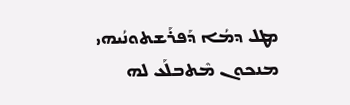ܡܛܠ ܕܡܳܐ ܕܰܦܪܰܫܬܘܢܳܝܗܝ ܡܢܟܘܢ ܡܶܬܒܠܰܥ ܠܗ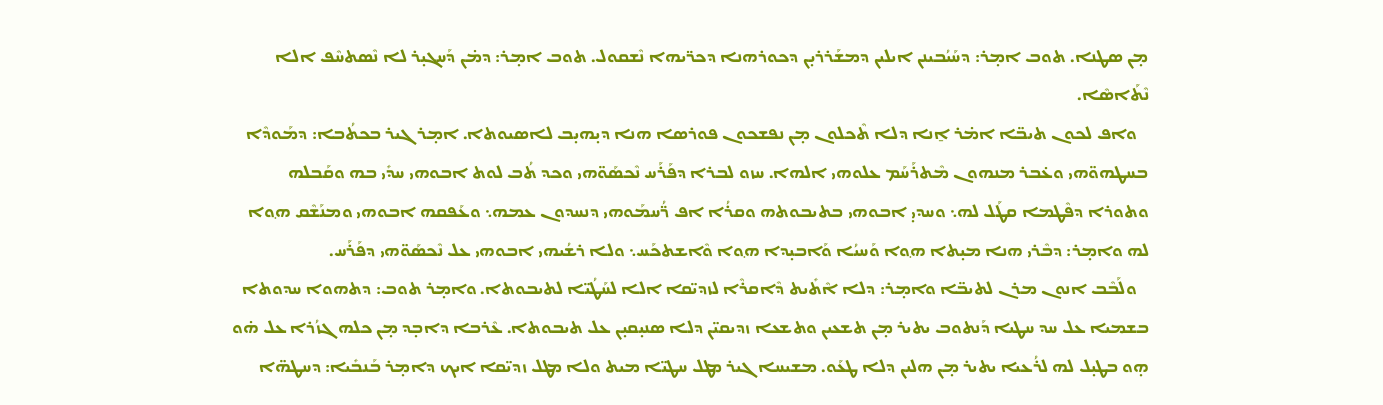ܡ̣ܢ ܣܛܢܐ. ܬܘܒ ܐܡ̣ܪ: ܕܚܰܝܳܒܝܢܢ ܐܝܠܝܢ ܕܡܫܰܪܪܝ̣ܢ ܕܟܘܪܗܢܐ ܕܟܪ̈ܝܗܐ ܢܶܫܩܘܠ. ܬܘܒ ܐܡ̣ܪ: ܕܡ̇ܢ ܕܰܚܓܝ̣ܪ ܠܐ ܢܶܣܬܚܶܦ ܐܠܐ ܢܶܬܰܐܣܶܐ.
   ܘܐܦ ܠܟܘܢ ܬܝܒ̈ܐ ܐܡ̇ܪ ܐ̱ܢܐ ܕܠܐ ܬܶܟܠܘܢ ܡ̣ܢ ܢܦܫܟܘܢ ܦܘܪܣܐ ܗܢܐ ܕܝ̣ܗܝ̣ܒ ܠܐܣܝܘܬܐ. ܐܡ̣ܪ ܓܝܪ ܒܟܬܳܒܐ: ܕܡܰܘܕܶܐ ܒܚܛܗܘ̈ܗܝ ܘܥ̇ܒܪ ܡܢܗܘܢ ܡܶܬܪܰܚܰܡ ܥܠܘܗܝ ܐܠܗܐ. ܚܙܘ ܠܒܪܐ ܕܦܰܪܰܚ ܢܶܟܣܰܘ̈ܗܝ ܘܟܕ ܬܳܒ ܠܘܬ ܐܒܘܗܝ ܚܕܺܝ ܒܗ ܘܩܰܒܠܗ ܘܬܘܪܐ ܕܦܶܛܡܐ ܩܛܰܠ ܠܗ܆ ܘܚܕܝ̣ ܐܒܘܗܝ ܒܬܝܒܘܬܗ ܘܩܪܳܐ ܐܦ ܪ̈ܳܚܡܰܘܗܝ ܕܢܚܕܘܢ ܥܡܗ܆ ܘܥܰܦܩܗ ܐܒܘܗܝ ܘܡܢܰܫܶܩ ܗ݂ܘܐ ܠܗ ܘܐܡ̣ܪ: ܕܒܶܪܝ ܗܢܐ ܡܝ̣ܬܐ ܗ݂ܘܐ ܘܰܚܝܳܐ ܘܰܐܒܝ̣ܕܐ ܗ݂ܘܐ ܘܶܐܫܬܟܰܚ܆ ܘܠܐ ܪܫܳܝܗܝ ܐܒܘܗܝ ܥܠ ܢܶܟܣܰܘ̈ܗܝ ܕܦܰܪܰܚ.
   ܘܠܰܒܶܒ ܐܢܘܢ ܡܪܢ ܠܬܝܒ̈ܐ ܘܐܡ̣ܪ: ܕܠܐ ܐܶܬܺܝܬ ܕܶܐܩܪܶܐ ܠܙܕܝ̈ܩܐ ܐܠܐ ܠܚܰܛܳܝ̈ܐ ܠܬܝܒܘܬܐ. ܘܐܡ̣ܪ ܬܘܒ: ܕܬܗܘܐ ܚܕܘܬܐ ܒܫܡܝܐ ܥܠ ܚܕ ܚܛܝܐ ܕܰܢܬܘܒ ܝܬܝܪ ܡ̣ܢ ܬܫܥܝܢ ܘܬܫܥܐ ܙܕܝܩܝ̈ܢ ܕܠܐ ܣܢܝ̣ܩܝ̣ܢ ܥܠ ܬܝܒܘܬܐ. ܥܶܪܒܐ ܕܐܒ̣ܕ ܡ̣ܢ ܟܠܗ ܓܙܳܪܐ ܥܠ ܗ̇ܘ ܗ̣ܘ ܒܛܝ̣ܠ ܠܗ ܠܪܳܥܝܐ ܝܬܝܪ ܡ̣ܢ ܗܠܝܢ ܕܠܐ ܛܥܰܘ. ܡܫܝܚܐ ܓܝܪ ܡܛܠ ܚܛܝ̈ܐ ܡܝܬ ܘܠܐ ܡܛܠ ܙܕܝ̈ܩܐ ܐܝܟ ܕܐܡ̣ܪ ܒܰܢܒܺܝܐ: ܕܚܛܗ̈ܐ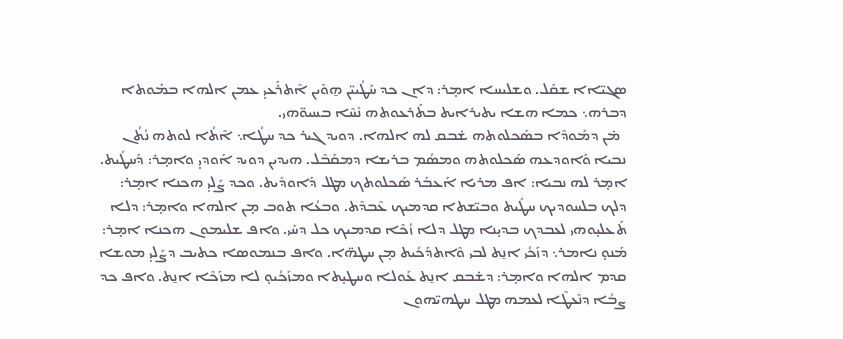ܣܓܝ̈ܐܐ ܫܩܰܠ. ܘܫܠܝܚܐ ܐܡ̣ܪ: ܕܐܢ ܟܕ ܚܰܛܳܝܝ̈ܢ ܗ̱ܘܰܝܢ ܐܶܬܪܰܥܝ̣ ܥܡܢ ܐܠܗܐ ܒܡܰܘܬܐ ܕܒܪܗ܆ ܟܡܐ ܗܫܐ ܝܬܝܪܐܝܬ ܒܬܰܪܥܘܬܗ ܢܺܚܶܐ ܒܚܝܘ̈ܗܝ.
  ܡ̇ܢ ܕܡܰܘܕܶܐ ܒܣܰܟܠܘܬܗ ܫ̇ܒܩ ܠܗ ܐܠܗܐ. ܕܘܝܕ ܓܝܪ ܟܕ ܚܛܳܐ܆ ܐܶܬܳܐ ܠܘܬܗ ܢܳܬܳܢ ܢܒܝܐ ܘܰܐܘܕܥܗ ܣܰܟܠܘܬܗ ܘܡܣܳܡ ܒܪܝܫܐ ܕܡܩܰܒܶܠ. ܗܝܕܝܢ ܕܘܝܕ ܐܰܘܕܝ̣ ܘܐܡ̣ܪ: ܕܰܚܛܺܝܬ. ܐܡ̣ܪ ܠܗ ܢܒܝܐ: ܐܦ ܡܪܝܐ ܐܰܥܒܰܪ ܣܰܟܠܘܬܟ ܡܛܠ ܕܰܐܘܕܺܝܬ. ܘܟܕ ܨܰܠܝ̣ ܗܟܢܐ ܐܡ̣ܪ: ܕܠܟ ܒܠܚܘܕܝܟ ܚܛܺܝܬ ܘܒܝ̈ܫܬܐ ܩܕܡܝܟ ܥܶܒܕܶܬ. ܘܒܥܳܐ ܬܘܒ ܡ̣ܢ ܐܠܗܐ ܘܐܡ̣ܪ: ܕܠܐ ܬܰܥܠܝ̣ܘܗܝ ܠܥܒܕܟ ܒܕܝ̣ܢܐ ܡܛܠ ܕܠܐ ܙܳܟܶܐ ܩܕܡܝܟ ܟܠ ܕܚܰܝ. ܘܐܦ ܫܠܝܡܘܢ ܗܟܢܐ ܐܡ̣ܪ: ܡܰܢܘ̣ ܢܐܡܪ܆ ܕܙܰܟܳܝ ܐܢ̱ܬ ܠܒܝ ܘܶܐܬܕܰܟܺܝܬ ܡ̣ܢ ܚܛܗ̈ܐ. ܘܐܦ ܒܢܡܘܣܐ ܟܬܝܒ ܕܨܰܠܝ̣ ܡܘܫܐ ܩܕܡ ܐܠܗܐ ܘܐܡ̣ܪ: ܕܫ̇ܒܩ ܐܢ̱ܬ ܥܰܘܠܐ ܘܚܛܝ̣ܬܐ ܘܡܙܰܟܳܝܘ̣ ܠܐ ܡܙܰܟܶܐ ܐܢ̱ܬ. ܘܐܦ ܟܕ ܨܒܳܐ ܕܢܶܥܛܶܐ ܠܥܡܗ ܡܛܠ ܚܛܗܝ̈ܗܘܢ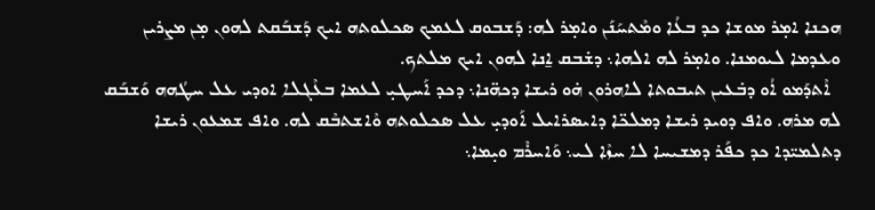ܗܟܢܐ ܐܡ̣ܪ ܡܘܫܐ ܟܕ ܒܥܳܐ ܘܡܶܬܚܰܢܰܢ ܘܐܡ̣ܪ ܠܗ: ܕܰܫܒܘܩ ܠܥܡܟ ܣܟܠܘܬܗ ܐܝܟ ܕܰܫܒܰܩܬ ܠܗܘܢ ܡ̣ܢ ܡܨܪܝܢ ܘܥܕܡܐ ܠܝܘܡܢܐ. ܘܐܡ̣ܪ ܠܗ ܐܠܗܐ܆ ܕܫ̇ܒܩ ܐ̱ܢܐ ܠܗܘܢ ܐܝܟ ܡܠܬܟ.
  ܐܶܬܕܰܡܘ ܐܳܘ ܕܒ̇ܥܝܢ ܬܝܒܘܬܐ ܠܐܗܪܘܢ ܗ̇ܘ ܪܝܫܐ ܕܟܗ̈ܢܐ܆ ܕܟܕ ܐܰܚܛܝ̣ ܠܥܡܐ ܒܥܶܓܠܐ ܐܘܕܝ ܥܠ ܚܛܳܗܗ ܘܰܫܒܰܩ ܠܗ ܡܪܗ. ܘܐܦ ܕܘܝܕ ܪܝܫܐ ܕܡܠܟ̈ܐ ܕܐܝܣܪܐܝܠ ܐܰܘܕܝ̣ ܥܠ ܣܟܠܘܬܗ ܘܶܐܫܬܒܶܩ ܠܗ. ܘܐܦ ܫܡܥܘܢ ܪܝܫܐ ܕܬܠܡܝ̈ܕܐ ܟܕ ܟܦܰܪ ܕܡܫܝܚܐ ܠܐ ܚܙܶܐ ܠܝ܆ ܘܰܐܚܪܶܡ ܘܝ̣ܡܐ܆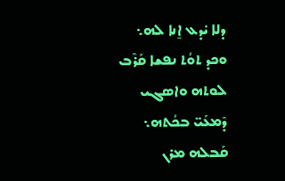ܕܠܐ ܝ̇ܕܥ ܐ̱ܢܐ ܠܗ܆ ܘܟܕ ܬܘܳܬ ܢܦܫܐ ܩܰܪܶܒ ܠܘܬܗ ܘܐܣܓܝ ܕܶܡܥܰܝ̈ ܒܟܳܬܗ܆ ܩܰܒܠܗ ܡܪܢ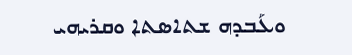ܘܥܰܒܕܗ ܫܬܐܣܬܐ ܘܩܪܝܗܝ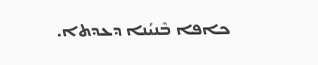ܟܐܦܐ ܒܶܢܝܳܢܐ ܕܥܕܬܐ.